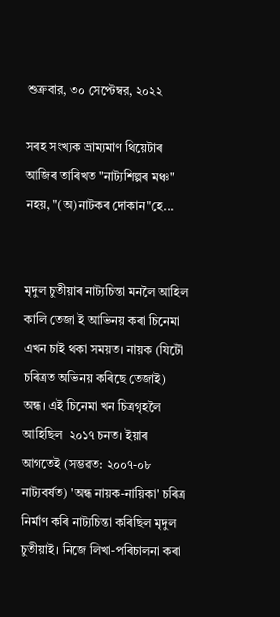শুক্রবার, ৩০ সেপ্টেম্বর, ২০২২

সৰহ সংখ্যক ভ্ৰাম্যমাণ থিয়েটাৰ আজিৰ তাৰিখত "নাট্যশিল্পৰ মঞ্চ" নহয়, "(অ)নাটকৰ দোকান"হে...


মৃদুল চুতীয়াৰ নাট্যচিন্তা মনলৈ আহিল কালি তেজা ই আভিনয় কৰা চিনেমা এখন চাই থকা সময়ত। নায়ক (যিটৌ চৰিত্ৰত অভিনয় কৰিছে তেজাই) অন্ধ। এই চিনেমা খন চিত্ৰগৃহলৈ আহিছিল  ২০১৭ চনত। ইয়াৰ আগতেই (সম্ভৱত: ২০০৭-০৮ নাট্যবৰ্ষত) 'অন্ধ নায়ক-নায়িকা' চৰিত্ৰ নিৰ্মাণ কৰি নাট্যচিন্তা কৰিছিল মৃদুল চুতীয়াই। নিজে লিখা-পৰিচালনা কৰা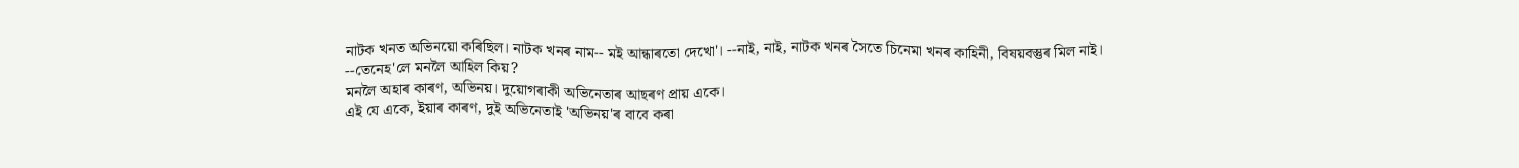নাটক খনত অভিনয়ো কৰিছিল। নাটক খনৰ নাম-- মই আন্ধাৰতো দেখো'। --নাই, নাই, নাটক খনৰ সৈতে চিনেমা খনৰ কাহিনী, বিষয়বস্তুৰ মিল নাই।
--তেনেহ'লে মনলৈ আহিল কিয়?
মনলৈ অহাৰ কাৰণ, অভিনয়। দুয়োগৰাকী অভিনেতাৰ আছৰণ প্ৰায় একে।
এই যে একে, ইয়াৰ কাৰণ, দুই অভিনেতাই 'অভিনয়'ৰ বাবে কৰা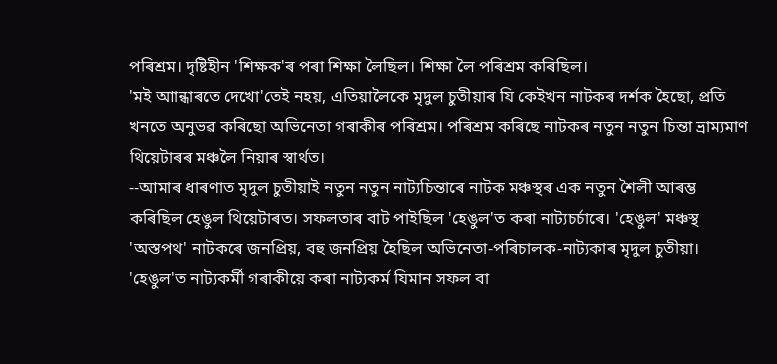পৰিশ্ৰম। দৃষ্টিহীন 'শিক্ষক'ৰ পৰা শিক্ষা লৈছিল। শিক্ষা লৈ পৰিশ্ৰম কৰিছিল।
'মই আান্ধাৰতে দেখো'তেই নহয়, এতিয়ালৈকে মৃদুল চুতীয়াৰ যি কেইখন নাটকৰ দৰ্শক হৈছো, প্ৰতি খনতে অনুভৱ কৰিছো অভিনেতা গৰাকীৰ পৰিশ্ৰম। পৰিশ্ৰম কৰিছে নাটকৰ নতুন নতুন চিন্তা ভ্ৰাম্যমাণ থিয়েটাৰৰ মঞ্চলৈ নিয়াৰ স্বাৰ্থত।
--আমাৰ ধাৰণাত মৃদুল চুতীয়াই নতুন নতুন নাট্যচিন্তাৰে নাটক মঞ্চস্থৰ এক নতুন শৈলী আৰম্ভ কৰিছিল হেঙুল থিয়েটাৰত। সফলতাৰ বাট পাইছিল 'হেঙুল'ত কৰা নাট্যচৰ্চাৰে। 'হেঙুল' মঞ্চস্থ 'অস্তপথ' নাটকৰে জনপ্ৰিয়, বহু জনপ্ৰিয় হৈছিল অভিনেতা-পৰিচালক-নাট্যকাৰ মৃদুল চুতীয়া। 'হেঙুল'ত নাট্যকৰ্মী গৰাকীয়ে কৰা নাট্যকৰ্ম যিমান সফল বা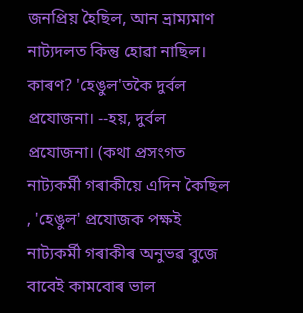জনপ্ৰিয় হৈছিল, আন ভ্ৰাম্যমাণ নাট্যদলত কিন্তু হোৱা নাছিল। কাৰণ? 'হেঙুল'তকৈ দুৰ্বল প্ৰযোজনা। --হয়, দুৰ্বল প্ৰযোজনা। (কথা প্ৰসংগত নাট্যকৰ্মী গৰাকীয়ে এদিন কৈছিল , 'হেঙুল' প্ৰযোজক পক্ষই নাট্যকৰ্মী গৰাকীৰ অনুভৱ বুজে বাবেই কামবোৰ ভাল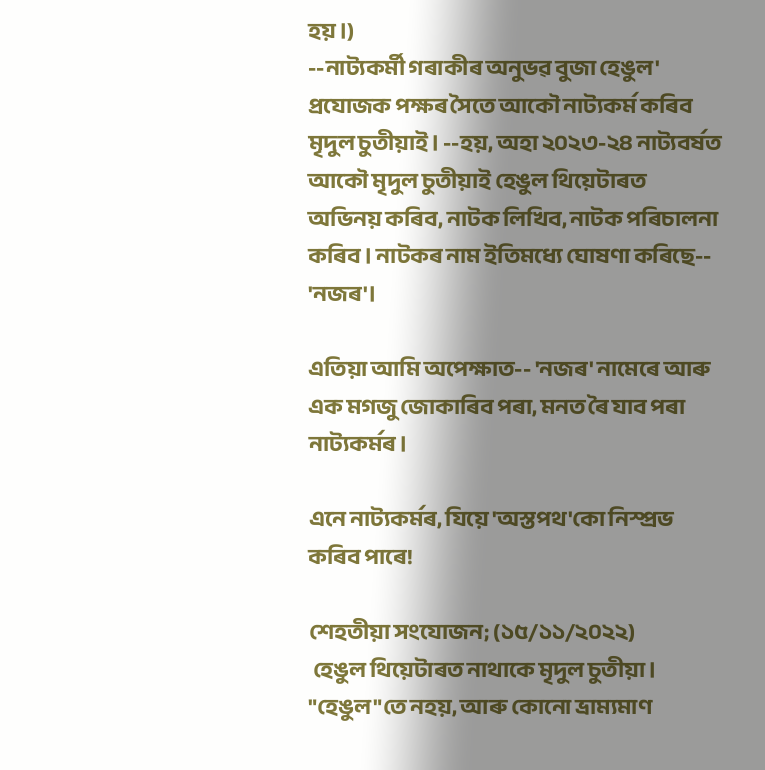হয়।)
--নাট্যকৰ্মী গৰাকীৰ অনুভৱ বুজা হেঙুল' প্ৰযোজক পক্ষৰ সৈতে আকৌ নাট্যকৰ্ম কৰিব মৃদুল চুতীয়াই। --হয়, অহা ২০২৩-২৪ নাট্যবৰ্ষত আকৌ মৃদুল চুতীয়াই হেঙুল থিয়েটাৰত অভিনয় কৰিব, নাটক লিখিব, নাটক পৰিচালনা কৰিব। নাটকৰ নাম ইতিমধ্যে ঘোষণা কৰিছে-- 'নজৰ'।

এতিয়া আমি অপেক্ষাত-- 'নজৰ' নামেৰে আৰু এক মগজু জোকাৰিব পৰা, মনত ৰৈ যাব পৰা নাট্যকৰ্মৰ।

এনে নাট্যকৰ্মৰ, যিয়ে 'অস্তপথ'কো নিস্প্ৰভ কৰিব পাৰে!

শেহতীয়া সংযোজন; (১৫/১১/২০২২)
 হেঙুল থিয়েটাৰত নাথাকে মৃদুল চুতীয়া। "হেঙুল"তে নহয়, আৰু কোনো ভ্ৰাম্যমাণ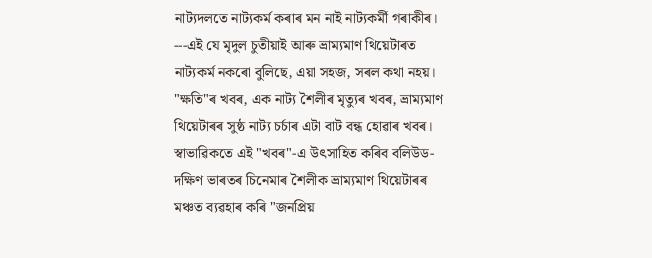নাট্যদলতে নাট্যকৰ্ম কৰাৰ মন নাই নাট্যকৰ্মী গৰাকীৰ। ---এই যে মৃদুল চুতীয়াই আৰু ভ্ৰাম্যমাণ থিয়েটাৰত নাট্যকৰ্ম নকৰো বুলিছে, এয়া সহজ, সৰল কথা নহয়। "ক্ষতি"ৰ খবৰ, এক নাট্য শৈলীৰ মৃত্যুৰ খবৰ, ভ্ৰাম্যমাণ থিয়েটাৰৰ সুষ্ঠ নাট্য চৰ্চাৰ এটা বাট বন্ধ হোৱাৰ খবৰ। স্বাভাৱিকতে এই "খবৰ"-এ উৎসাহিত কৰিব বলিউড-দক্ষিণ ভাৰতৰ চিনেমাৰ শৈলীক ভ্ৰাম্যমাণ থিয়েটাৰৰ মঞ্চত ব্যৱহাৰ কৰি "জনপ্ৰিয়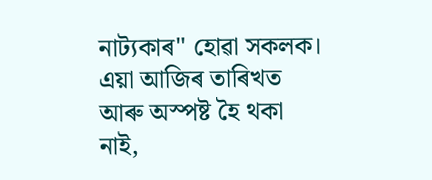নাট্যকাৰ" হোৱা সকলক। এয়া আজিৰ তাৰিখত আৰু অস্পষ্ট হৈ থকা নাই,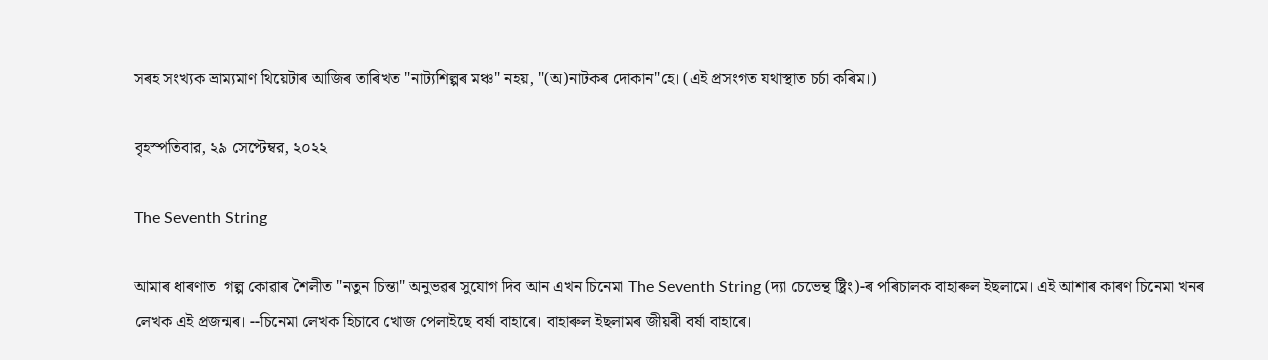সৰহ সংখ্যক ভ্ৰাম্যমাণ থিয়েটাৰ আজিৰ তাৰিখত "নাট্যশিল্পৰ মঞ্চ" নহয়, "(অ)নাটকৰ দোকান"হে। (এই প্ৰসংগত যথাস্থাত চৰ্চা কৰিম।)

বৃহস্পতিবার, ২৯ সেপ্টেম্বর, ২০২২

The Seventh String

আমাৰ ধাৰণাত  গল্প কোৱাৰ শৈলীত "নতুন চিন্তা" অনুভৱৰ সুযোগ দিব আন এখন চিনেমা The Seventh String (দ্যা চেভেন্থ ষ্ট্ৰিং)-ৰ পৰিচালক বাহাৰুল ইছলামে। এই আশাৰ কাৰণ চিনেমা খনৰ লেখক এই প্ৰজন্মৰ। --চিনেমা লেখক হিচাবে খোজ পেলাইছে বৰ্ষা বাহাৰে। বাহাৰুল ইছলামৰ জীয়ৰী বৰ্ষা বাহাৰে।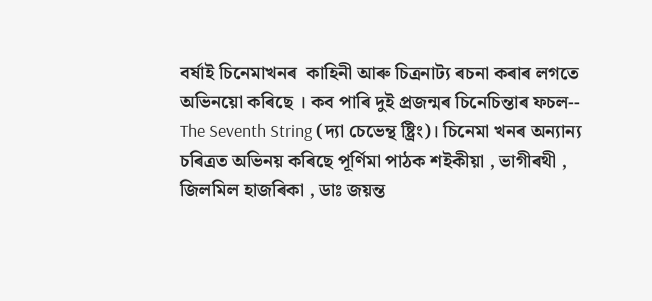বৰ্ষাই চিনেমাখনৰ  কাহিনী আৰু চিত্ৰনাট্য ৰচনা কৰাৰ লগতে অভিনয়ো কৰিছে । কব পাৰি দুই প্ৰজন্মৰ চিনেচিন্তাৰ ফচল-- The Seventh String (দ্যা চেভেন্থ ষ্ট্ৰিং)। চিনেমা খনৰ অন্যান্য চৰিত্ৰত অভিনয় কৰিছে পূর্ণিমা পাঠক শ‍ইকীয়া , ভাগীৰথী , জিলমিল হাজৰিকা , ডাঃ জয়ন্ত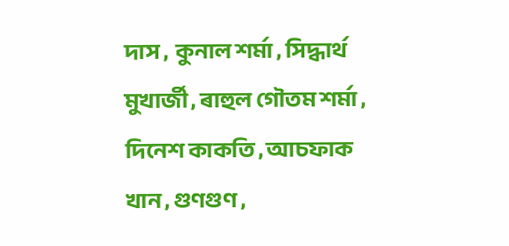দাস ,  কুনাল শৰ্মা , সিদ্ধার্থ মুখার্জী , ৰাহুল গৌতম শৰ্মা , দিনেশ কাকতি , আচফাক খান , গুণগুণ ,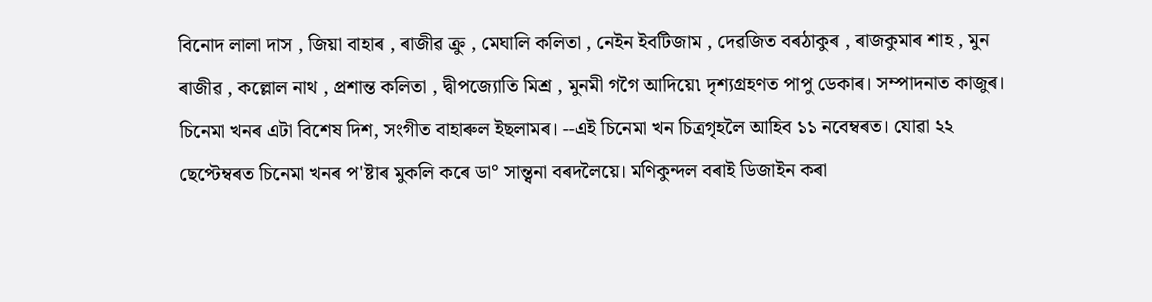বিনোদ লালা দাস , জিয়া বাহাৰ , ৰাজীৱ ক্রু , মেঘালি কলিতা , নেইন ইবটিজাম , দেৱজিত বৰঠাকুৰ , ৰাজকুমাৰ শাহ , মুন ৰাজীৱ , কল্লোল নাথ , প্রশান্ত কলিতা , দ্বীপজ্যোতি মিশ্র , মুনমী গগৈ আদিয়ে৷ দৃশ্যগ্রহণত পাপু ডেকাৰ। সম্পাদনাত কাজুৰ। চিনেমা খনৰ এটা বিশেষ দিশ, সংগীত বাহাৰুল ইছলামৰ। --এই চিনেমা খন চিত্ৰগৃহলৈ আহিব ১১ নবেম্বৰত। যোৱা ২২ ছেপ্টেম্বৰত চিনেমা খনৰ প'ষ্টাৰ মুকলি কৰে ডা° সান্ত্বনা বৰদলৈয়ে। মণিকুন্দল বৰাই ডিজাইন কৰা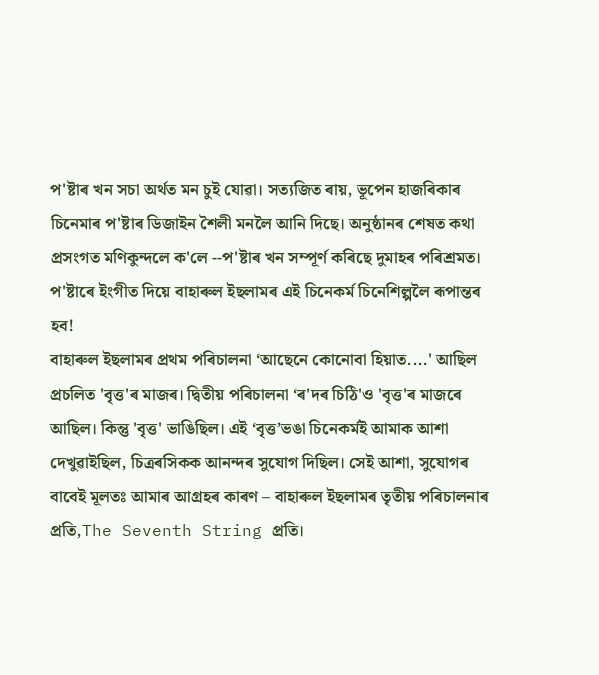প'ষ্টাৰ খন সচা অৰ্থত মন চুই যোৱা। সত্যজিত ৰায়, ভূপেন হাজৰিকাৰ চিনেমাৰ প'ষ্টাৰ ডিজাইন শৈলী মনলৈ আনি দিছে। অনুষ্ঠানৰ শেষত কথা প্ৰসংগত মণিকুন্দলে ক'লে --প'ষ্টাৰ খন সম্পূৰ্ণ কৰিছে দুমাহৰ পৰিশ্ৰমত। প'ষ্টাৰে ইংগীত দিয়ে বাহাৰুল ইছলামৰ এই চিনেকৰ্ম চিনেশিল্পলৈ ৰূপান্তৰ হব!
বাহাৰুল ইছলামৰ প্ৰথম পৰিচালনা ‘আছেনে কোনোবা হিয়াত....' আছিল প্রচলিত 'বৃত্ত'ৰ মাজৰ। দ্বিতীয় পৰিচালনা ‘ৰ'দৰ চিঠি'ও 'বৃত্ত'ৰ মাজৰে আছিল। কিন্তু 'বৃত্ত' ভাঙিছিল। এই ‘বৃত্ত’ভঙা চিনেকৰ্মই আমাক আশা দেখুৱাইছিল, চিত্ৰৰসিকক আনন্দৰ সুযোগ দিছিল। সেই আশা, সুযোগৰ বাবেই মূলতঃ আমাৰ আগ্ৰহৰ কাৰণ – বাহাৰুল ইছলামৰ তৃতীয় পৰিচালনাৰ প্ৰতি,The Seventh String প্ৰতি।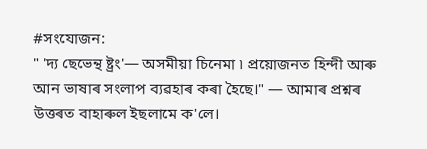#সংযোজন:
" 'দ্য ছেভেন্থ ষ্ট্রং'— অসমীয়া চিনেমা ৷ প্ৰয়োজনত হিন্দী আৰু আন ভাষাৰ সংলাপ ব্যৱহাৰ কৰা হৈছে।" — আমাৰ প্ৰশ্নৰ উত্তৰত বাহাৰুল ইছলামে ক'লে।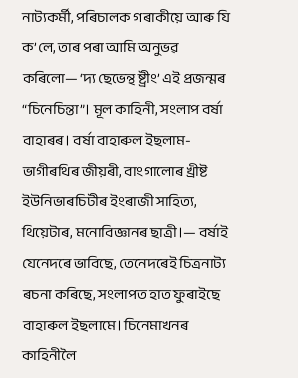নাট্যকর্মী, পৰিচালক গৰাকীয়ে আৰু যি ক’লে, তাৰ পৰা আমি অনুভৱ কৰিলো— ‘দ্য ছেভেন্থ ষ্ট্ৰীং’ এই প্ৰজন্মৰ “চিনেচিন্তা”। মূল কাহিনী, সংলাপ বৰ্ষা বাহাৰৰ। বৰ্ষা বাহাৰুল ইছলাম-ভাগীৰথিৰ জীয়ৰী, বাংগালোৰ খ্ৰীষ্ট ইউনিভাৰচিটীৰ ইংৰাজী সাহিত্য, থিয়েটাৰ, মনোবিজ্ঞানৰ ছাত্ৰী।— বৰ্ষাই যেনেদৰে ভাবিছে, তেনেদৰেই চিত্ৰনাট্য ৰচনা কৰিছে, সংলাপত হাত ফুৰাইছে বাহাৰুল ইছলামে। চিনেমাখনৰ কাহিনীলৈ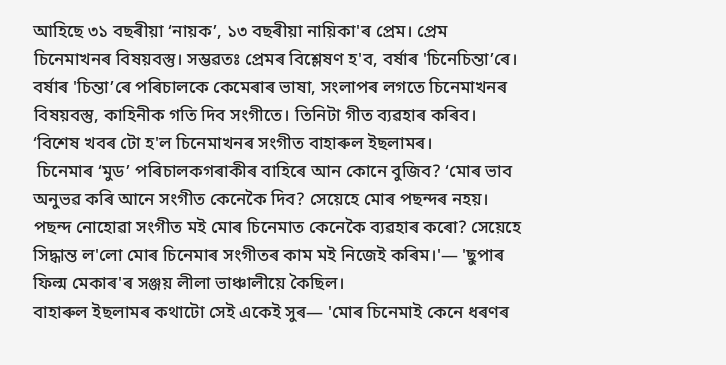আহিছে ৩১ বছৰীয়া ‘নায়ক’, ১৩ বছৰীয়া নায়িকা'ৰ প্ৰেম। প্ৰেম চিনেমাখনৰ বিষয়বস্তু। সম্ভৱতঃ প্ৰেমৰ বিশ্লেষণ হ'ব, বৰ্ষাৰ 'চিনেচিন্তা’ৰে। বৰ্ষাৰ 'চিন্তা’ৰে পৰিচালকে কেমেৰাৰ ভাষা, সংলাপৰ লগতে চিনেমাখনৰ বিষয়বস্তু, কাহিনীক গতি দিব সংগীতে। তিনিটা গীত ব্যৱহাৰ কৰিব। ‘বিশেষ খবৰ টো হ'ল চিনেমাখনৰ সংগীত বাহাৰুল ইছলামৰ।
 চিনেমাৰ ‘মুড’ পৰিচালকগৰাকীৰ বাহিৰে আন কোনে বুজিব? ‘মোৰ ভাব অনুভৱ কৰি আনে সংগীত কেনেকৈ দিব? সেয়েহে মোৰ পছন্দৰ নহয়। পছন্দ নোহোৱা সংগীত মই মোৰ চিনেমাত কেনেকৈ ব্যৱহাৰ কৰো? সেয়েহে সিদ্ধান্ত ল'লো মোৰ চিনেমাৰ সংগীতৰ কাম ম‍ই নিজেই কৰিম।'— 'ছুপাৰ ফিল্ম মেকাৰ'ৰ সঞ্জয় লীলা ভাঞ্চালীয়ে কৈছিল।
বাহাৰুল ইছলামৰ কথাটো সেই একেই সুৰ— 'মোৰ চিনেমাই কেনে ধৰণৰ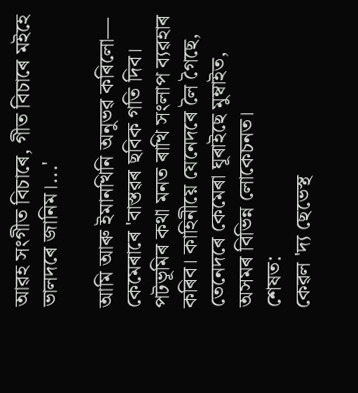আৱহ সংগীত বিচাৰে, গীত বিচাৰে মইহে ভালদৰে জানিম।...'

আমি আৰু ইমানখিনি অনুভৱ কৰিলো— কেমেৰাৰে 'বাস্তৱৰ ছবিক গতি দিব। পটভূমিৰ কথা মনত ৰাখি সংলাপ ব্যৱহাৰ কৰিব। কাহিনীয়ে যেনেদৰে লৈ গৈছে, তেনেদৰে কেমেৰা ঘূৰাইছে মুম্বাইত, অসমৰ বিভিন্ন লোকেচনত।
শেষত:
কেৱল 'দ্য ছেভেস্থ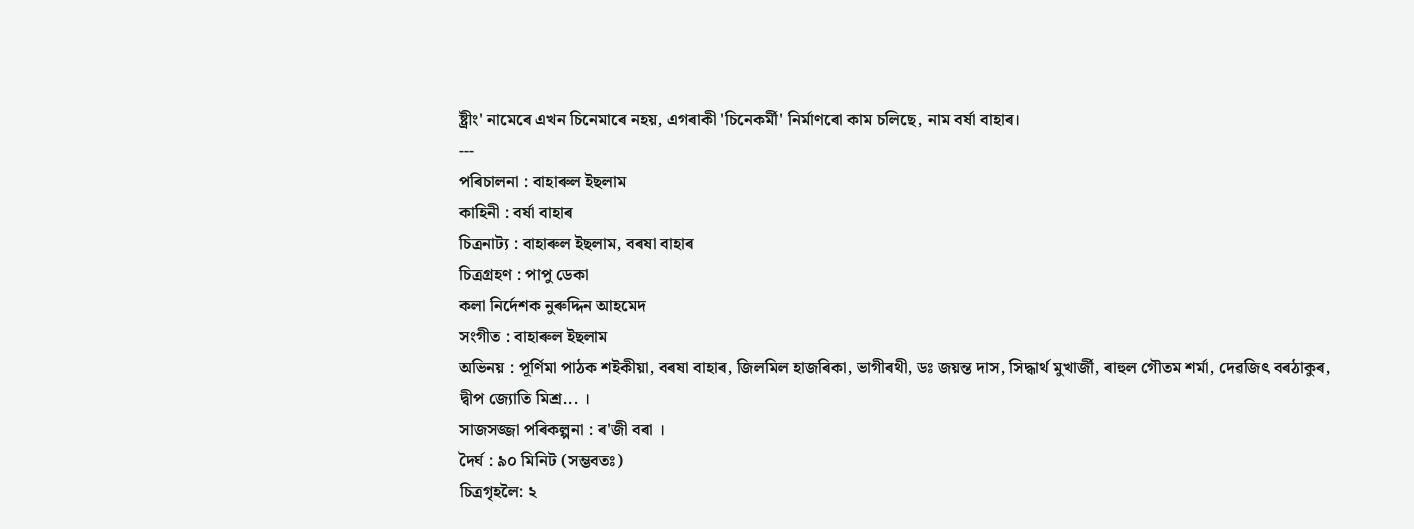ষ্ট্ৰীং' নামেৰে এখন চিনেমাৰে নহয়, এগৰাকী 'চিনেকৰ্মী' নিৰ্মাণৰো কাম চলিছে, নাম বৰ্ষা বাহাৰ।
---
পৰিচালনা : বাহাৰুল ইছলাম
কাহিনী : বৰ্ষা বাহাৰ
চিত্ৰনাট্য : বাহাৰুল ইছলাম, বৰষা বাহাৰ
চিত্রগ্রহণ : পাপু ডেকা
কলা নির্দেশক নুৰুদ্দিন আহমেদ
সংগীত : বাহাৰুল ইছলাম
অভিনয় : পূর্ণিমা পাঠক শ‍ইকীয়া, বৰষা বাহাৰ, জিলমিল হাজৰিকা, ভাগীৰথী, ডঃ জয়ন্ত দাস, সিদ্ধার্থ মুখার্জী, ৰাহুল গৌতম শৰ্মা, দেৱজিৎ বৰঠাকুৰ, দ্বীপ জ্যোতি মিশ্র... ।
সাজসজ্জা পৰিকল্পনা : ৰ'জী বৰা ।
দৈর্ঘ : ৯০ মিনিট (সম্ভবতঃ)
চিত্ৰগৃহলৈ: ২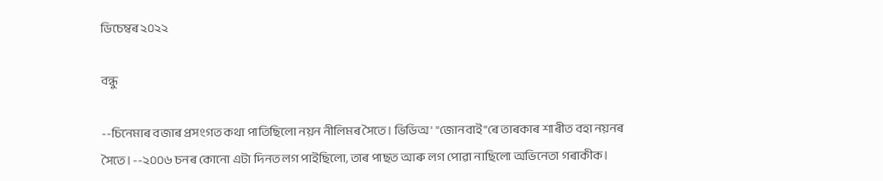ডিচেম্বৰ ২০২২

বন্ধু

--চিনেমাৰ বজাৰ প্ৰসংগত কথা পাতিছিলো নয়ন নীলিমৰ সৈতে। ভিডিঅ' "জোনবাই"ৰে তাৰকাৰ শাৰীত বহা নয়নৰ সৈতে। --২০০৬ চনৰ কোনো এটা দিনত লগ পাইছিলো, তাৰ পাছত আৰু লগ পোৱা নাছিলো অভিনেতা গৰাকীক।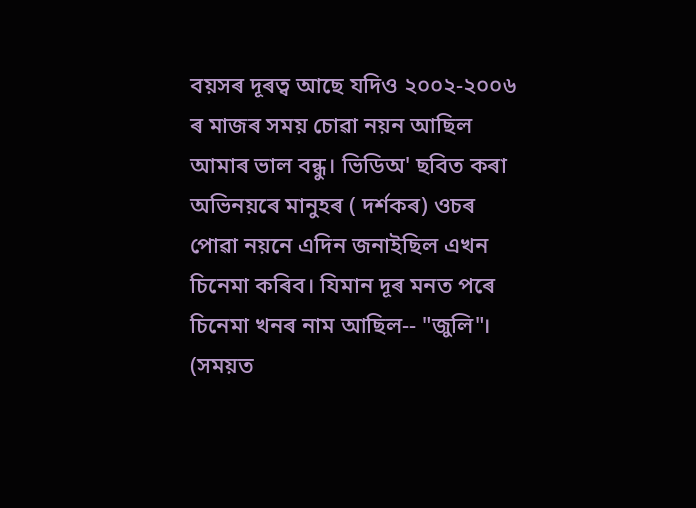বয়সৰ দূৰত্ব আছে যদিও ২০০২-২০০৬ ৰ মাজৰ সময় চোৱা নয়ন আছিল আমাৰ ভাল বন্ধু। ভিডিঅ' ছবিত কৰা অভিনয়ৰে মানুহৰ ( দৰ্শকৰ) ওচৰ পোৱা নয়নে এদিন জনাইছিল এখন চিনেমা কৰিব। যিমান দূৰ মনত পৰে চিনেমা খনৰ নাম আছিল-- "জুলি"। (সময়ত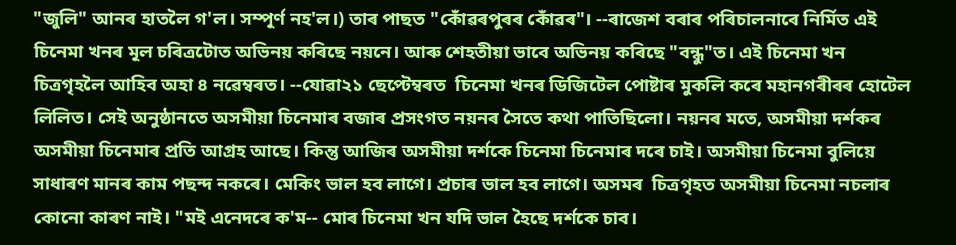"জুলি" আনৰ হাতলৈ গ'ল। সম্পূৰ্ণ নহ'ল।) তাৰ পাছত "কোঁৱৰপুৰৰ কোঁৱৰ"। --ৰাজেশ বৰাৰ পৰিচালনাৰে নিৰ্মিত এই চিনেমা খনৰ মূল চৰিত্ৰটোত অভিনয় কৰিছে নয়নে। আৰু শেহতীয়া ভাবে অভিনয় কৰিছে "বন্ধু"ত। এই চিনেমা খন চিত্ৰগৃহলৈ আহিব অহা ৪ নৱেম্বৰত। --যোৱা২১ ছেপ্টেম্বৰত  চিনেমা খনৰ ডিজিটেল পোষ্টাৰ মুকলি কৰে মহানগৰীৰৰ হোটেল লিলিত। সেই অনুষ্ঠানতে অসমীয়া চিনেমাৰ বজাৰ প্ৰসংগত নয়নৰ সৈতে কথা পাতিছিলো। নয়নৰ মতে, অসমীয়া দৰ্শকৰ অসমীয়া চিনেমাৰ প্ৰতি আগ্ৰহ আছে। কিন্তু আজিৰ অসমীয়া দৰ্শকে চিনেমা চিনেমাৰ দৰে চাই। অসমীয়া চিনেমা বুলিয়ে সাধাৰণ মানৰ কাম পছন্দ নকৰে। মেকিং ভাল হব লাগে। প্ৰচাৰ ভাল হব লাগে। অসমৰ  চিত্ৰগৃহত অসমীয়া চিনেমা নচলাৰ কোনো কাৰণ নাই। "মই এনেদৰে ক'ম-- মোৰ চিনেমা খন যদি ভাল হৈছে দৰ্শকে চাব।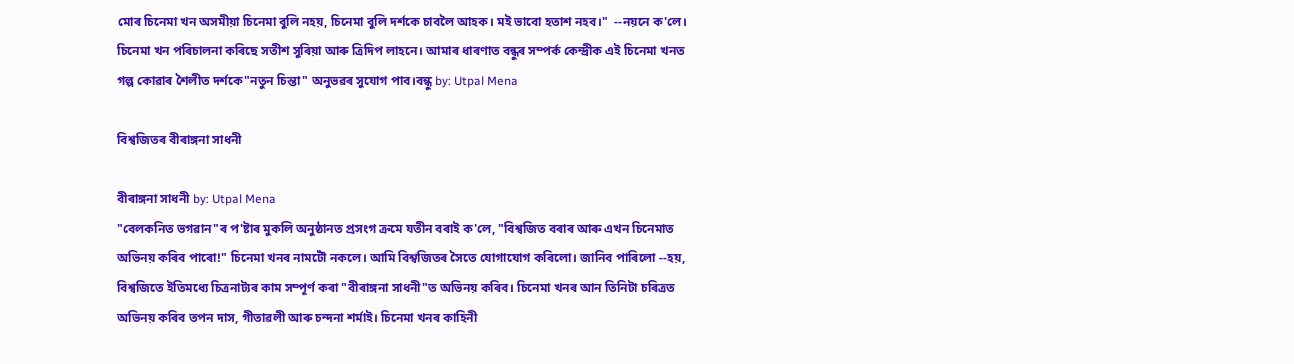মোৰ চিনেমা খন অসমীয়া চিনেমা বুলি নহয়, চিনেমা বুলি দৰ্শকে চাবলৈ আহক। মই ভাবো হতাশ নহব।"  --নয়নে ক'লে। চিনেমা খন পৰিচালনা কৰিছে সতীশ সুৰিয়া আৰু ত্ৰিদিপ লাহনে। আমাৰ ধাৰণাত বন্ধুৰ সম্পৰ্ক কেন্দ্ৰীক এই চিনেমা খনত গল্প কোৱাৰ শৈলীত দৰ্শকে"নতুন চিন্তা" অনুভৱৰ সুযোগ পাব।বন্ধু by: Utpal Mena

বিশ্বজিতৰ বীৰাঙ্গনা সাধনী

বীৰাঙ্গনা সাধনী by: Utpal Mena
"বেলকনিত ভগৱান"ৰ প'ষ্টাৰ মুকলি অনুষ্ঠানত প্ৰসংগ ক্ৰমে যতীন বৰাই ক'লে, "বিশ্বজিত বৰাৰ আৰু এখন চিনেমাত অভিনয় কৰিব পাৰো!" চিনেমা খনৰ নামটৌ নকলে। আমি বিশ্বজিতৰ সৈতে যোগাযোগ কৰিলো। জানিব পাৰিলো --হয়, বিশ্বজিতে ইতিমধ্যে চিত্ৰনাট্যৰ কাম সম্পূৰ্ণ কৰা "বীৰাঙ্গনা সাধনী"ত অভিনয় কৰিব। চিনেমা খনৰ আন তিনিটা চৰিত্ৰত অভিনয় কৰিব তপন দাস, গীতাৱলী আৰু চন্দনা শৰ্মাই। চিনেমা খনৰ কাহিনী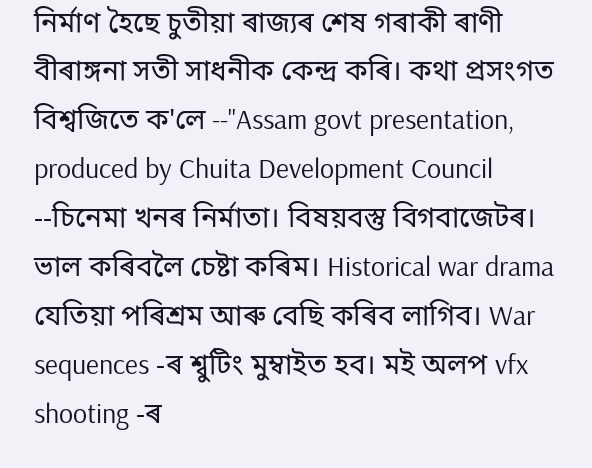নিৰ্মাণ হৈছে চুতীয়া ৰাজ্যৰ শেষ গৰাকী ৰাণী বীৰাঙ্গনা সতী সাধনীক কেন্দ্ৰ কৰি। কথা প্ৰসংগত বিশ্বজিতে ক'লে --"Assam govt presentation, produced by Chuita Development Council --চিনেমা খনৰ নিৰ্মাতা। বিষয়বস্তু বিগবাজেটৰ। ভাল কৰিবলৈ চেষ্টা কৰিম। Historical war drama যেতিয়া পৰিশ্ৰম আৰু বেছি কৰিব লাগিব। War sequences -ৰ শ্বুটিং মুম্বাইত হব। মই অলপ vfx shooting -ৰ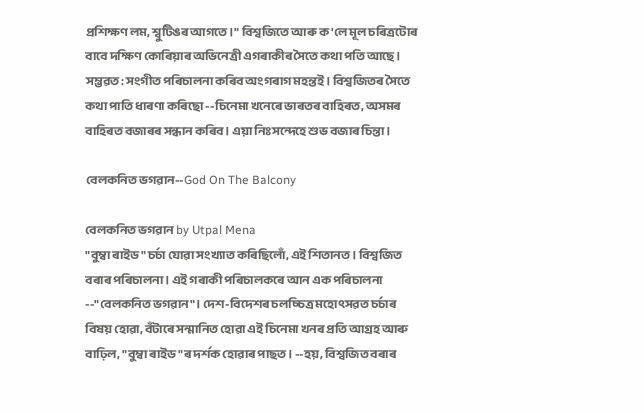প্ৰশিক্ষণ লম, শ্বুটিঙৰ আগতে।" বিশ্বজিতে আৰু ক'লে মূল চৰিত্ৰটোৰ বাবে দক্ষিণ কোৰিয়াৰ অভিনেত্ৰী এগৰাকীৰ সৈতে কথা পতি আছে। সম্ভৱত: সংগীত পৰিচালনা কৰিব অংগৰাগ মহন্তই। বিশ্বজিতৰ সৈতে কথা পাতি ধাৰণা কৰিছো --চিনেমা খনেৰে ভাৰতৰ বাহিৰত, অসমৰ বাহিৰত বজাৰৰ সন্ধান কৰিব। এয়া নিঃসন্দেহে শুভ বজাৰ চিন্তা।

বেলকনিত ভগৱান--God On The Balcony

বেলকনিত ভগৱান by Utpal Mena
"বুম্বা ৰাইড" চৰ্চা যোৱা সংখ্যাত কৰিছিলোঁ, এই শিতানত। বিশ্বজিত বৰাৰ পৰিচালনা। এই গৰাকী পৰিচালকৰে আন এক পৰিচালনা --"বেলকনিত ভগৱান"। দেশ-বিদেশৰ চলচ্চিত্ৰ মহোৎসৱত চৰ্চাৰ বিষয় হোৱা, বঁটাৰে সন্মানিত হোৱা এই চিনেমা খনৰ প্ৰতি আগ্ৰহ আৰু বাঢ়িল, "বুম্বা ৰাইড"ৰ দৰ্শক হোৱাৰ পাছত। --হয়, বিশ্বজিত বৰাৰ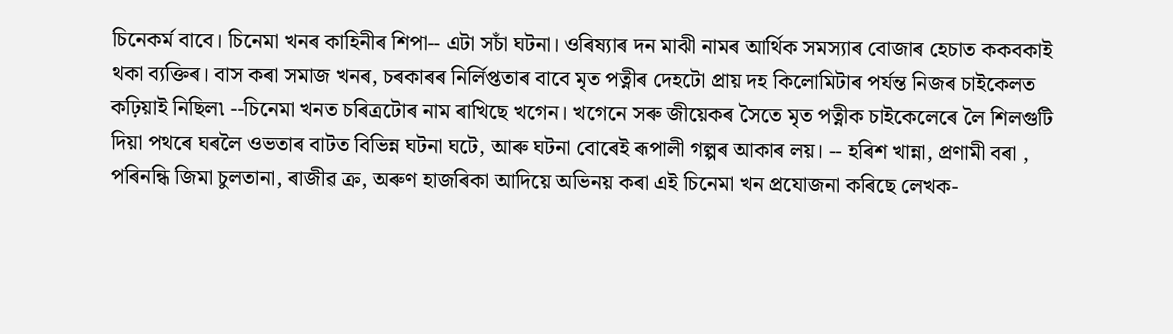চিনেকৰ্ম বাবে। চিনেমা খনৰ কাহিনীৰ শিপা-- এটা সচাঁ ঘটনা। ওৰিষ্যাৰ দন মাঝী নামৰ আৰ্থিক সমস্যাৰ বোজাৰ হেচাত ককবকাই থকা ব্যক্তিৰ। বাস কৰা সমাজ খনৰ, চৰকাৰৰ নিৰ্লিপ্ততাৰ বাবে মৃত পত্নীৰ দেহটো প্ৰায় দহ কিলোমিটাৰ পৰ্যন্ত নিজৰ চাইকেলত কঢ়িয়াই নিছিল৷ --চিনেমা খনত চৰিত্ৰটোৰ নাম ৰাখিছে খগেন। খগেনে সৰু জীয়েকৰ সৈতে মৃত পত্নীক চাইকেলেৰে লৈ শিলগুটি দিয়া পথৰে ঘৰলৈ ওভতাৰ বাটত বিভিন্ন ঘটনা ঘটে, আৰু ঘটনা বোৰেই ৰূপালী গল্পৰ আকাৰ লয়। -- হৰিশ খান্না, প্ৰণামী বৰা , পৰিনন্ধি জিমা চুলতানা, ৰাজীৱ ক্ৰ, অৰুণ হাজৰিকা আদিয়ে অভিনয় কৰা এই চিনেমা খন প্ৰযোজনা কৰিছে লেখক-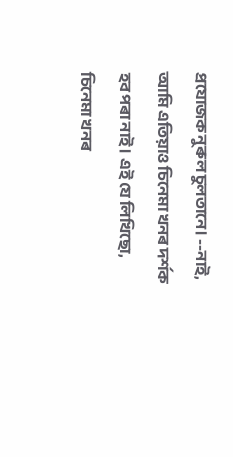প্ৰযোজক নুৰুল চুলতানে। --নাই, আমি এতিয়াও চিনেমা খনৰ দৰ্শক হব পৰা নাই। এই যে লিখিছো, চিনেমা খনৰ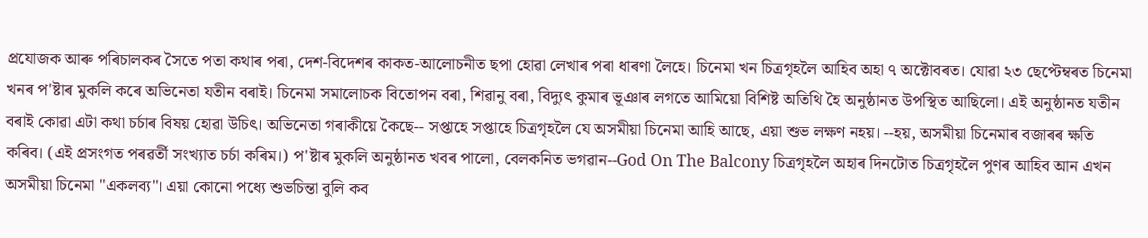প্ৰযোজক আৰু পৰিচালকৰ সৈতে পতা কথাৰ পৰা, দেশ-বিদেশৰ কাকত-আলোচনীত ছপা হোৱা লেখাৰ পৰা ধাৰণা লৈহে। চিনেমা খন চিত্ৰগৃহলৈ আহিব অহা ৭ অক্টোবৰত। যোৱা ২৩ ছেপ্টেম্বৰত চিনেমা খনৰ প'ষ্টাৰ মুকলি কৰে অভিনেতা যতীন বৰাই। চিনেমা সমালোচক বিতোপন বৰা, শিৱানু বৰা, বিদ্যুৎ কুমাৰ ভূঞাৰ লগতে আমিয়ো বিশিষ্ট অতিথি হৈ অনুষ্ঠানত উপস্থিত আছিলো। এই অনুষ্ঠানত যতীন বৰাই কোৱা এটা কথা চৰ্চাৰ বিষয় হোৱা উচিৎ। অভিনেতা গৰাকীয়ে কৈছে-- সপ্তাহে সপ্তাহে চিত্ৰগৃহলৈ যে অসমীয়া চিনেমা আহি আছে, এয়া শুভ লক্ষণ নহয়। --হয়, অসমীয়া চিনেমাৰ বজাৰৰ ক্ষতি কৰিব। (এই প্ৰসংগত পৰৱৰ্তী সংখ্যাত চৰ্চা কৰিম।) প'ষ্টাৰ মুকলি অনুষ্ঠানত খবৰ পালো, বেলকনিত ভগৱান--God On The Balcony চিত্ৰগৃহলৈ অহাৰ দিনটোত চিত্ৰগৃহলৈ পুণৰ আহিব আন এখন অসমীয়া চিনেমা "একলব্য"। এয়া কোনো পধ্যে শুভচিন্তা বুলি কব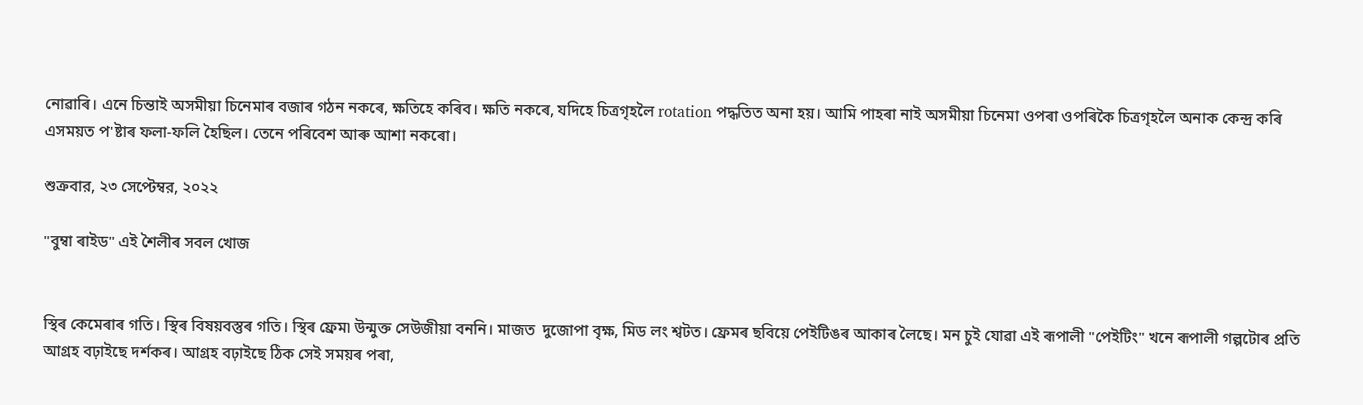নোৱাৰি। এনে চিন্তাই অসমীয়া চিনেমাৰ বজাৰ গঠন নকৰে, ক্ষতিহে কৰিব। ক্ষতি নকৰে, যদিহে চিত্ৰগৃহলৈ rotation পদ্ধতিত অনা হয়। আমি পাহৰা নাই অসমীয়া চিনেমা ওপৰা ওপৰিকৈ চিত্ৰগৃহলৈ অনাক কেন্দ্ৰ কৰি এসময়ত প'ষ্টাৰ ফলা-ফলি হৈছিল। তেনে পৰিবেশ আৰু আশা নকৰো।

শুক্রবার, ২৩ সেপ্টেম্বর, ২০২২

"বুম্বা ৰাইড" এই শৈলীৰ সবল খোজ


স্থিৰ কেমেৰাৰ গতি। স্থিৰ বিষয়বস্তুৰ গতি। স্থিৰ ফ্ৰেম৷ উন্মুক্ত সেউজীয়া বননি। মাজত  দুজোপা বৃক্ষ, মিড লং শ্বটত। ফ্ৰেমৰ ছবিয়ে পেইটিঙৰ আকাৰ লৈছে। মন চুই যোৱা এই ৰূপালী "পেইটিং" খনে ৰূপালী গল্পটোৰ প্ৰতি আগ্ৰহ বঢ়াইছে দৰ্শকৰ। আগ্ৰহ বঢ়াইছে ঠিক সেই সময়ৰ পৰা,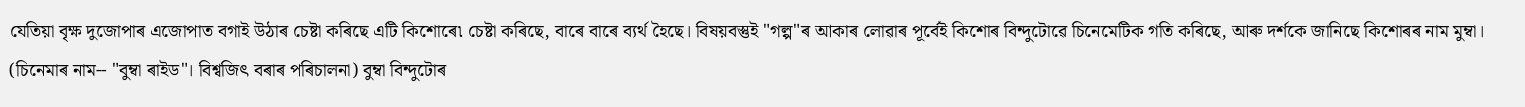যেতিয়া বৃক্ষ দুজোপাৰ এজোপাত বগাই উঠাৰ চেষ্টা কৰিছে এটি কিশোৰে৷ চেষ্টা কৰিছে, বাৰে বাৰে ব্যৰ্থ হৈছে। বিষয়বস্তুই "গল্প"ৰ আকাৰ লোৱাৰ পূৰ্বেই কিশোৰ বিন্দুটোৱে চিনেমেটিক গতি কৰিছে, আৰু দৰ্শকে জানিছে কিশোৰৰ নাম মুম্বা। (চিনেমাৰ নাম-- "বুম্বা ৰাইড"। বিশ্বজিৎ বৰাৰ পৰিচালনা) বুম্বা বিন্দুটোৰ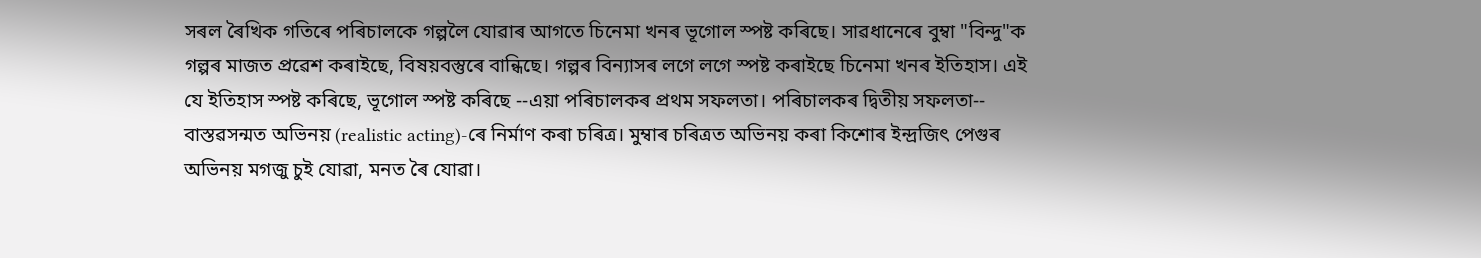সৰল ৰৈখিক গতিৰে পৰিচালকে গল্পলৈ যোৱাৰ আগতে চিনেমা খনৰ ভূগোল স্পষ্ট কৰিছে। সাৱধানেৰে বুম্বা "বিন্দু"ক গল্পৰ মাজত প্ৰৱেশ কৰাইছে, বিষয়বস্তুৰে বান্ধিছে। গল্পৰ বিন্যাসৰ লগে লগে স্পষ্ট কৰাইছে চিনেমা খনৰ ইতিহাস। এই যে ইতিহাস স্পষ্ট কৰিছে, ভূগোল স্পষ্ট কৰিছে --এয়া পৰিচালকৰ প্ৰথম সফলতা। পৰিচালকৰ দ্বিতীয় সফলতা-- বাস্তৱসন্মত অভিনয় (realistic acting)-ৰে নিৰ্মাণ কৰা চৰিত্ৰ। মুম্বাৰ চৰিত্ৰত অভিনয় কৰা কিশোৰ ইন্দ্ৰজিৎ পেগুৰ অভিনয় মগজু চুই যোৱা, মনত ৰৈ যোৱা।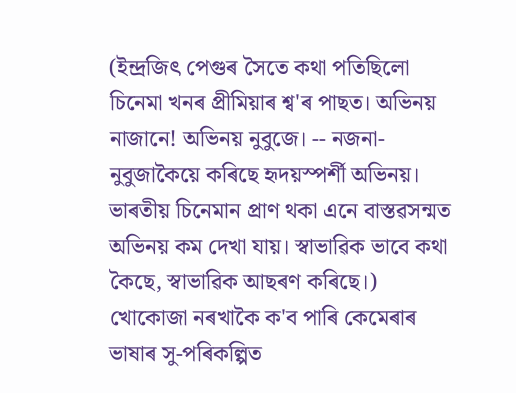(ইন্দ্ৰজিৎ পেগুৰ সৈতে কথা পতিছিলো চিনেমা খনৰ প্ৰীমিয়াৰ শ্ব'ৰ পাছত। অভিনয় নাজানে! অভিনয় নুবুজে। -- নজনা-নুবুজাকৈয়ে কৰিছে হৃদয়স্পৰ্শী অভিনয়। ভাৰতীয় চিনেমান প্ৰাণ থকা এনে বাস্তৱসন্মত অভিনয় কম দেখা যায়। স্বাভাৱিক ভাবে কথা কৈছে, স্বাভাৱিক আছৰণ কৰিছে।) খোকোজা নৰখাকৈ ক'ব পাৰি কেমেৰাৰ ভাষাৰ সু-পৰিকল্পিত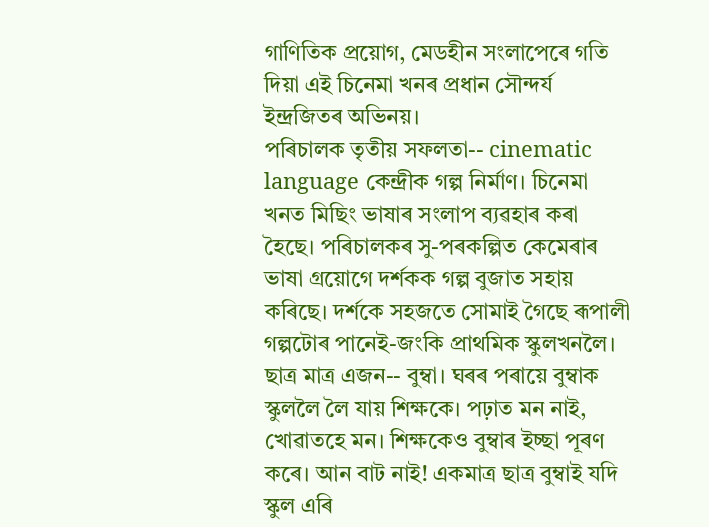গাণিতিক প্ৰয়োগ, মেডহীন সংলাপেৰে গতি দিয়া এই চিনেমা খনৰ প্ৰধান সৌন্দৰ্য ইন্দ্ৰজিতৰ অভিনয়।
পৰিচালক তৃতীয় সফলতা-- cinematic language কেন্দ্ৰীক গল্প নিৰ্মাণ। চিনেমা খনত মিছিং ভাষাৰ সংলাপ ব্যৱহাৰ কৰা হৈছে। পৰিচালকৰ সু-পৰকল্পিত কেমেৰাৰ ভাষা গ্ৰয়োগে দৰ্শকক গল্প বুজাত সহায় কৰিছে। দৰ্শকে সহজতে সোমাই গৈছে ৰূপালী গল্পটোৰ পানেই-জংকি প্ৰাথমিক স্কুলখনলৈ। ছাত্ৰ মাত্ৰ এজন-- বুম্বা। ঘৰৰ পৰায়ে বুম্বাক স্কুললৈ লৈ যায় শিক্ষকে। পঢ়াত মন নাই, খোৱাতহে মন। শিক্ষকেও বুম্বাৰ ইচ্ছা পূৰণ কৰে। আন বাট নাই! একমাত্ৰ ছাত্ৰ বুম্বাই যদি স্কুল এৰি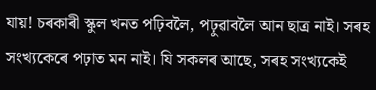যায়! চৰকাৰী স্কুল খনত পঢ়িবলৈ, পঢ়ুৱাবলৈ আন ছাত্ৰ নাই। সৰহ সংখ্যকেৰে পঢ়াত মন নাই। যি সকলৰ আছে, সৰহ সংখ্যকেই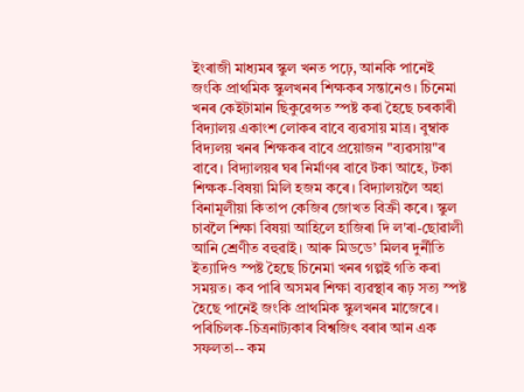ইংৰাজী মাধ্যমৰ স্কুল খনত পঢ়ে, আনকি পানেই জংকি প্ৰাথমিক স্কুলখনৰ শিক্ষকৰ সন্তানেও। চিনেমা খনৰ কেইটামান ছিকুৱেন্সত স্পষ্ট কৰা হৈছে চৰকাৰী বিদ্যালয় একাংশ লোকৰ বাবে ব্যৱসায় মাত্ৰ। বুম্বাক বিদ্যলয় খনৰ শিক্ষকৰ বাবে প্ৰয়োজন "ব্যৱসায়"ৰ বাবে। বিদ্যালয়ৰ ঘৰ নিৰ্মাণৰ বাবে টকা আহে, টকা শিক্ষক-বিষয়া মিলি হজম কৰে। বিদ্যালয়লৈ অহা বিনামূলীয়া কিতাপ কেজিৰ জোখত বিক্ৰী কৰে। স্কুল চাবলৈ শিক্ষা বিষয়া আহিলে হাজিৰা দি ল'ৰা-ছোৱালী আনি শ্ৰেণীত বহুৱাই। আৰু মিডডে’ মিলৰ দুৰ্নীতি ইত্যাদিও স্পষ্ট হৈছে চিনেমা খনৰ গল্পই গতি কৰা সময়ত। কব পাৰি অসমৰ শিক্ষা ব্যৱস্থাৰ ৰূঢ় সত্য স্পষ্ট হৈছে পানেই জংকি প্ৰাথমিক স্কুলখনৰ মাজেৰে।
পৰিচিলক-চিত্ৰনাট্যকাৰ বিশ্বজিৎ বৰাৰ আন এক সফলতা-- কম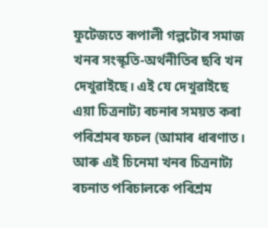ফুটেজতে ৰূপালী গল্পটোৰ সমাজ খনৰ সংস্কৃতি-অৰ্থনীতিৰ ছবি খন দেখুৱাইছে। এই যে দেখুৱাইছে এয়া চিত্ৰনাট্য ৰচনাৰ সময়ত কৰা পৰিশ্ৰমৰ ফচল (আমাৰ ধাৰণাত। আৰু এই চিনেমা খনৰ চিত্ৰনাট্য ৰচনাত পৰিচালকে পৰিশ্ৰম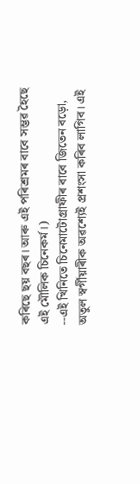কৰিছে ছয় বছৰ। আৰু এই পৰিশ্ৰমৰ বাবে সম্ভৱ হৈছে এই মৌলিক চিনেকৰ্ম।)
--এই খিনিতে চিনেমাটোগ্ৰাফীৰ বাবে জিতেন বড়ো, অতুল স্বৰ্গীয়াৰীক অৱশ্যেই প্ৰশংসা কৰিব লাগিব। এই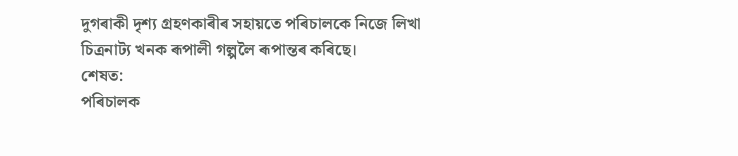দুগৰাকী দৃশ্য গ্ৰহণকাৰীৰ সহায়তে পৰিচালকে নিজে লিখা চিত্ৰনাট্য খনক ৰূপালী গল্পলৈ ৰূপান্তৰ কৰিছে।
শেষত:
পৰিচালক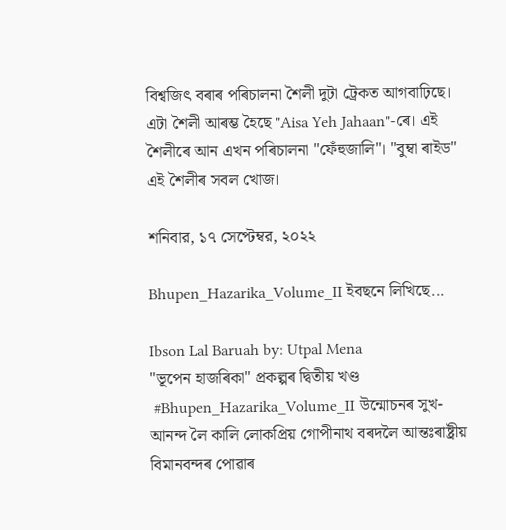বিশ্বজিৎ বৰাৰ পৰিচালনা শৈলী দুটা ট্ৰেকত আগবাঢ়িছে। এটা শৈলী আৰম্ভ হৈছে "Aisa Yeh Jahaan"-ৰে। এই শৈলীৰে আন এখন পৰিচালনা "ফেঁহুজালি"। "বুম্বা ৰাইড" এই শৈলীৰ সবল খোজ।

শনিবার, ১৭ সেপ্টেম্বর, ২০২২

Bhupen_Hazarika_Volume_II ইবছনে লিখিছে...

Ibson Lal Baruah by: Utpal Mena
"ভূপেন হাজৰিকা" প্ৰকল্পৰ দ্বিতীয় খণ্ড
 #Bhupen_Hazarika_Volume_II উন্মোচনৰ সুখ-আনন্দ লৈ কালি লোকপ্ৰিয় গোপীনাথ বৰদলৈ আন্তঃৰাষ্ট্ৰীয় বিমানবন্দৰ পোৱাৰ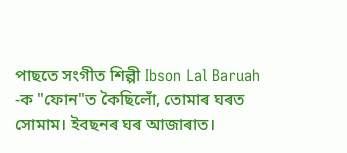পাছতে সংগীত শিল্পী Ibson Lal Baruah -ক "ফোন"ত কৈছিলোঁ, তোমাৰ ঘৰত সোমাম। ইবছনৰ ঘৰ আজাৰাত।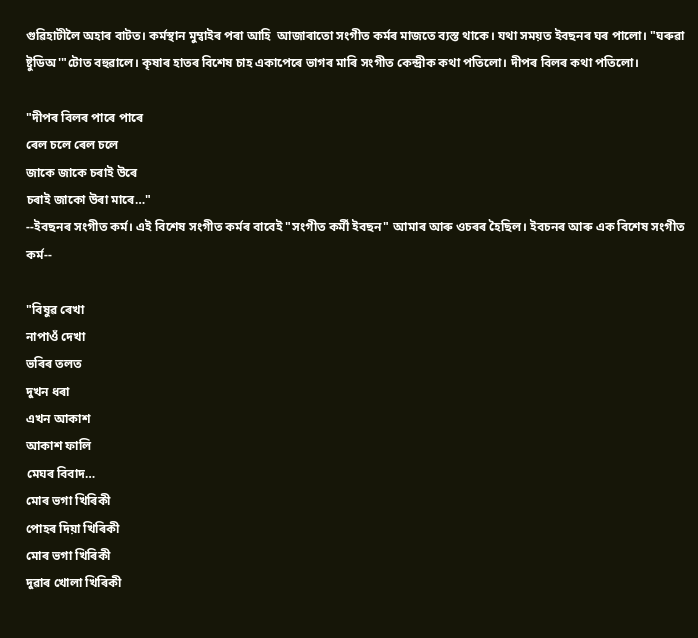গুৱিহাটীলৈ অহাৰ বাটত। কৰ্মস্থান মুম্বাইৰ পৰা আহি  আজাৰাতো সংগীত কৰ্মৰ মাজতে ব্যস্ত থাকে। যথা সময়ত ইবছনৰ ঘৰ পালো। "ঘৰুৱা ষ্টুডিঅ'"টোত বহুৱালে। কৃষাৰ হাতৰ বিশেষ চাহ একাপেৰে ভাগৰ মাৰি সংগীত কেন্দ্ৰীক কথা পতিলো। দীপৰ বিলৰ কথা পতিলো।

"দীপৰ বিলৰ পাৰে পাৰে
ৰেল চলে ৰেল চলে
জাকে জাকে চৰাই উৰে
চৰাই জাকো উৰা মাৰে…"
--ইবছনৰ সংগীত কৰ্ম। এই বিশেষ সংগীত কৰ্মৰ বাবেই "সংগীত কৰ্মী ইবছন" আমাৰ আৰু ওচৰৰ হৈছিল। ইবচনৰ আৰু এক বিশেষ সংগীত কৰ্ম--

"বিষুৱ ৰেখা
নাপাওঁ দেখা
ভৰিৰ তলত
দুখন ধৰা
এখন আকাশ
আকাশ ফালি
মেঘৰ বিবাদ…
মোৰ ভগা খিৰিকী
পোহৰ দিয়া খিৰিকী
মোৰ ভগা খিৰিকী
দুৱাৰ খোলা খিৰিকী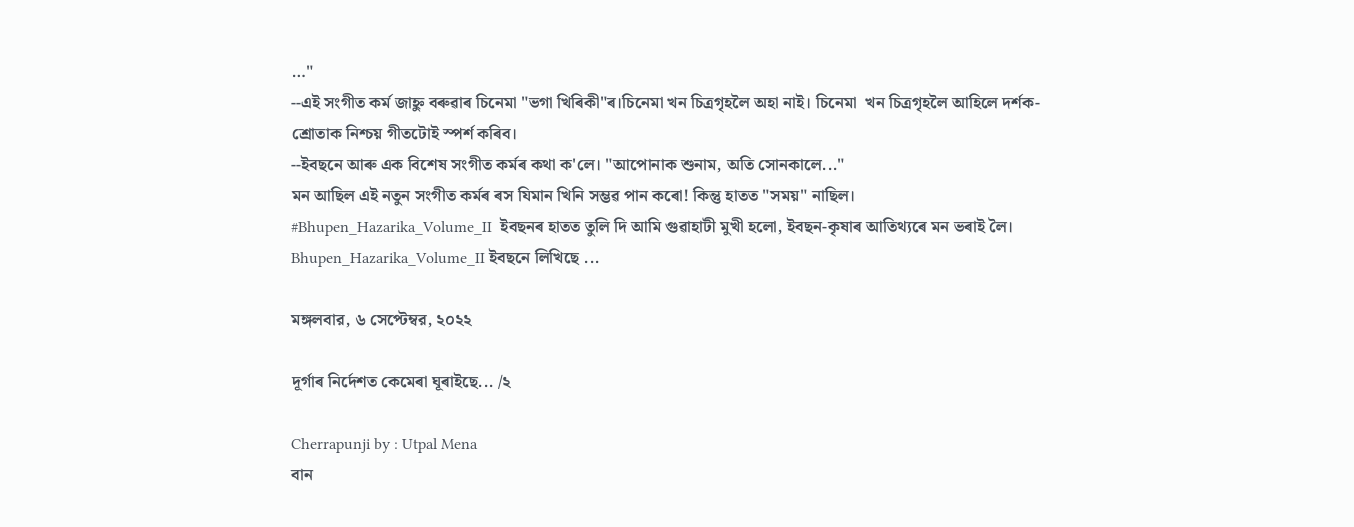…"
--এই সংগীত কৰ্ম জাহ্নু বৰুৱাৰ চিনেমা "ভগা খিৰিকী"ৰ।চিনেমা খন চিত্ৰগৃহলৈ অহা নাই। চিনেমা  খন চিত্ৰগৃহলৈ আহিলে দৰ্শক-শ্ৰোতাক নিশ্চয় গীতটোই স্পৰ্শ কৰিব।
--ইবছনে আৰু এক বিশেষ সংগীত কৰ্মৰ কথা ক'লে। "আপোনাক শুনাম, অতি সোনকালে..."
মন আছিল এই নতুন সংগীত কৰ্মৰ ৰস যিমান খিনি সম্ভৱ পান কৰো! কিন্তু হাতত "সময়" নাছিল।
#Bhupen_Hazarika_Volume_II  ইবছনৰ হাতত তুলি দি আমি গুৱাহাটী মুখী হলো, ইবছন-কৃষাৰ আতিথ্যৰে মন ভৰাই লৈ।
Bhupen_Hazarika_Volume_II ইবছনে লিখিছে ...

মঙ্গলবার, ৬ সেপ্টেম্বর, ২০২২

দূৰ্গাৰ নিৰ্দেশত কেমেৰা ঘূৰাইছে... /২

Cherrapunji by : Utpal Mena
বান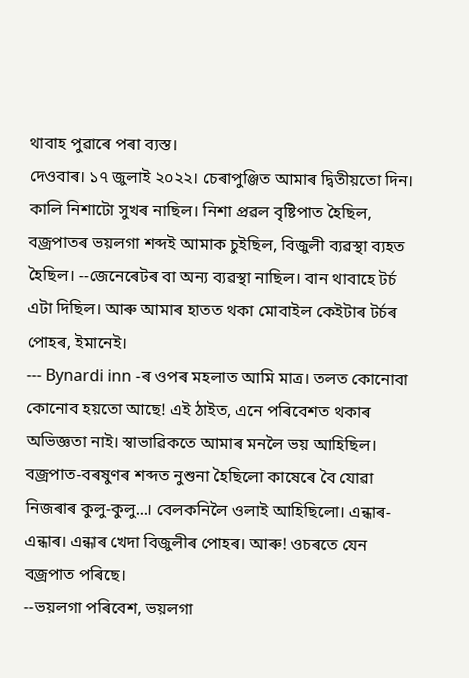থাবাহ পুৱাৰে পৰা ব্যস্ত।
দেওবাৰ। ১৭ জুলাই ২০২২। চেৰাপুঞ্জিত আমাৰ দ্বিতীয়তো দিন। কালি নিশাটো সুখৰ নাছিল। নিশা প্ৰৱল বৃষ্টিপাত হৈছিল, বজ্ৰপাতৰ ভয়লগা শব্দই আমাক চুইছিল, বিজুলী ব্যৱস্থা ব্যহত হৈছিল। --জেনেৰেটৰ বা অন্য ব্যৱস্থা নাছিল। বান থাবাহে টৰ্চ এটা দিছিল। আৰু আমাৰ হাতত থকা মোবাইল কেইটাৰ টৰ্চৰ পোহৰ, ইমানেই।
--- Bynardi inn -ৰ ওপৰ মহলাত আমি মাত্ৰ। তলত কোনোবা কোনোব হয়তো আছে! এই ঠাইত, এনে পৰিবেশত থকাৰ অভিজ্ঞতা নাই। স্বাভাৱিকতে আমাৰ মনলৈ ভয় আহিছিল। বজ্ৰপাত-বৰষুণৰ শব্দত নুশুনা হৈছিলো কাষেৰে বৈ যোৱা নিজৰাৰ কুলু-কুলু...। বেলকনিলৈ ওলাই আহিছিলো। এন্ধাৰ-এন্ধাৰ। এন্ধাৰ খেদা বিজুলীৰ পোহৰ। আৰু! ওচৰতে যেন বজ্ৰপাত পৰিছে।
--ভয়লগা পৰিবেশ, ভয়লগা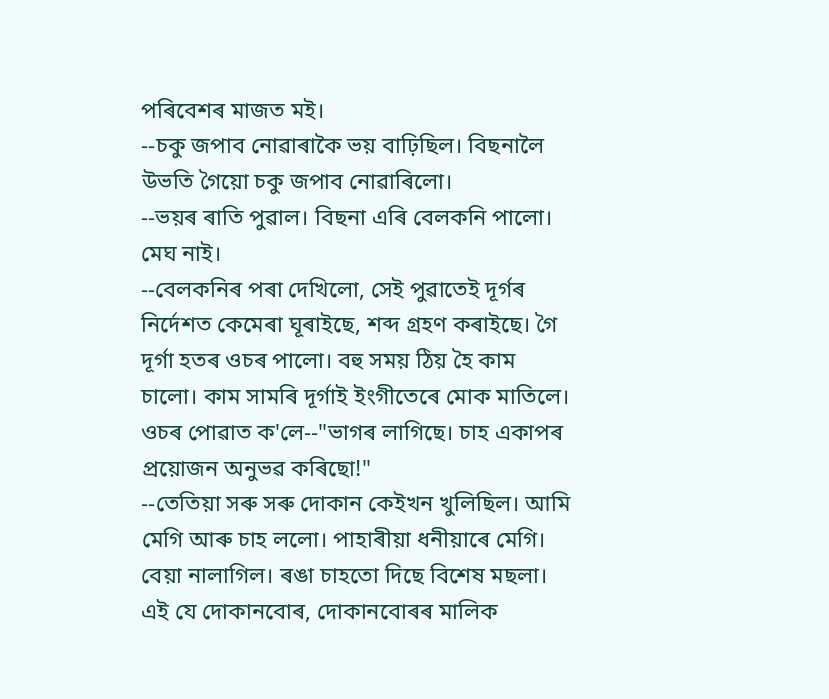পৰিবেশৰ মাজত মই।
--চকু জপাব নোৱাৰাকৈ ভয় বাঢ়িছিল। বিছনালৈ উভতি গৈয়ো চকু জপাব নোৱাৰিলো।
--ভয়ৰ ৰাতি পুৱাল। বিছনা এৰি বেলকনি পালো। মেঘ নাই।
--বেলকনিৰ পৰা দেখিলো, সেই পুৱাতেই দূৰ্গৰ নিৰ্দেশত কেমেৰা ঘূৰাইছে, শব্দ গ্ৰহণ কৰাইছে। গৈ দূৰ্গা হতৰ ওচৰ পালো। বহু সময় ঠিয় হৈ কাম চালো। কাম সামৰি দূৰ্গাই ইংগীতেৰে মোক মাতিলে। ওচৰ পোৱাত ক'লে--"ভাগৰ লাগিছে। চাহ একাপৰ প্ৰয়োজন অনুভৱ কৰিছো!"
--তেতিয়া সৰু সৰু দোকান কেইখন খুলিছিল। আমি মেগি আৰু চাহ ললো। পাহাৰীয়া ধনীয়াৰে মেগি। বেয়া নালাগিল। ৰঙা চাহতো দিছে বিশেষ মছলা। এই যে দোকানবোৰ, দোকানবোৰৰ মালিক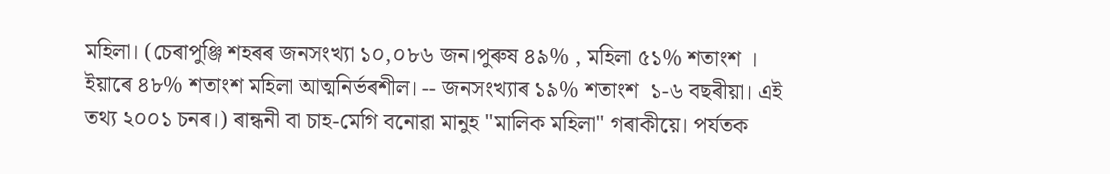মহিলা। (চেৰাপুঞ্জি শহৰৰ জনসংখ্যা ১০,০৮৬ জন।পুৰুষ ৪৯% , মহিলা ৫১% শতাংশ । ইয়াৰে ৪৮% শতাংশ মহিলা আত্মনিৰ্ভৰশীল। -- জনসংখ্যাৰ ১৯% শতাংশ  ১-৬ বছৰীয়া। এই তথ্য ২০০১ চনৰ।) ৰান্ধনী বা চাহ-মেগি বনোৱা মানুহ "মালিক মহিলা" গৰাকীয়ে। পৰ্যতক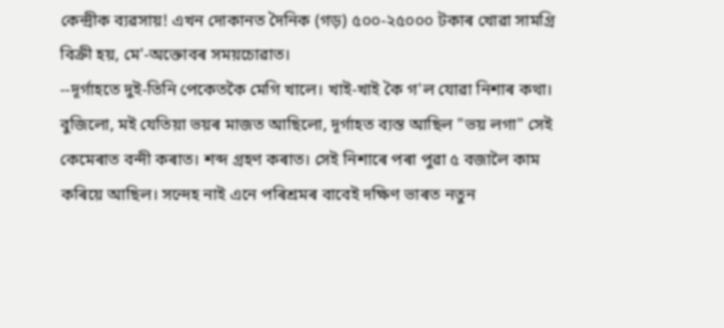কেন্দ্ৰীক ব্যৱসায়! এখন দোকানত দৈনিক (গড়) ৫০০-২৫০০০ টকাৰ খোৱা সামগ্ৰি বিক্ৰী হয়, মে'-অক্তোবৰ সময়চোৱাত।
--দূৰ্গাহতে দুই-তিনি পেকেতকৈ মেগি খালে। খাই-খাই কৈ গ'ল যোৱা নিশাৰ কথা। বুজিলো, মই যেতিয়া ভয়ৰ মাজত আছিলো, দূৰ্গাহত ব্যস্ত আছিল "ভয় লগা" সেই কেমেৰাত বন্দী কৰাত। শব্দ গ্ৰহণ কৰাত। সেই নিশাৰে পৰা পুৱা ৫ বজালৈ কাম কৰিয়ে আছিল। সন্দেহ নাই এনে পৰিশ্ৰমৰ বাবেই দক্ষিণ ভাৰত নতুন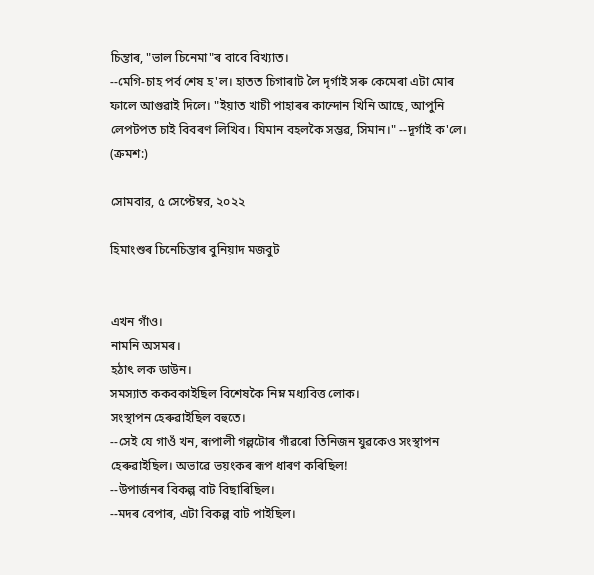চিন্তাৰ, "ভাল চিনেমা"ৰ বাবে বিখ্যাত।
--মেগি-চাহ পৰ্ব শেষ হ'ল। হাতত চিগাৰাট লৈ দৃৰ্গাই সৰু কেমেৰা এটা মোৰ ফালে আগুৱাই দিলে। "ইয়াত খাচী পাহাৰৰ কান্দোন খিনি আছে, আপুনি লেপটপত চাই বিবৰণ লিখিব। যিমান বহলকৈ সম্ভৱ, সিমান।" --দূৰ্গাই ক'লে। (ক্ৰমশ:)

সোমবার, ৫ সেপ্টেম্বর, ২০২২

হিমাংশুৰ চিনেচিন্তাৰ বুনিয়াদ মজবুট


এখন গাঁও।
নামনি অসমৰ।
হঠাৎ লক ডাউন।
সমস্যাত ককবকাইছিল বিশেষকৈ নিম্ন মধ্যবিত্ত লোক।
সংস্থাপন হেৰুৱাইছিল বহুতে।
--সেই যে গাওঁ খন, ৰূপালী গল্পটোৰ গাঁৱৰো তিনিজন যুৱকেও সংস্থাপন হেৰুৱাইছিল। অভাৱে ভয়ংকৰ ৰূপ ধাৰণ কৰিছিল!
--উপাৰ্জনৰ বিকল্প বাট বিছাৰিছিল।
--মদৰ বেপাৰ, এটা বিকল্প বাট পাইছিল।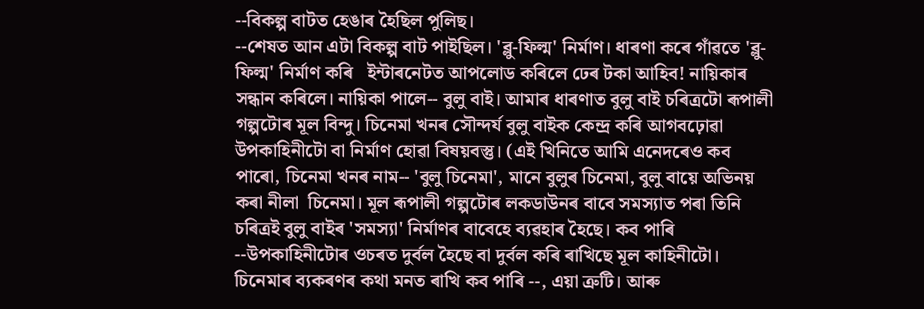--বিকল্প বাটত হেঙাৰ হৈছিল পুলিছ।
--শেষত আন এটা বিকল্প বাট পাইছিল। 'ব্লু-ফিল্ম' নিৰ্মাণ। ধাৰণা কৰে গাঁৱতে 'ব্লু-ফিল্ম' নিৰ্মাণ কৰি   ইন্টাৰনেটত আপলোড কৰিলে ঢেৰ টকা আহিব! নায়িকাৰ সন্ধান কৰিলে। নায়িকা পালে-- বুলু বাই। আমাৰ ধাৰণাত বুলু বাই চৰিত্ৰটো ৰূপালী গল্পটোৰ মূল বিন্দু। চিনেমা খনৰ সৌন্দৰ্য বুলু বাইক কেন্দ্ৰ কৰি আগবঢ়োৱা উপকাহিনীটো বা নিৰ্মাণ হোৱা বিষয়বস্তু। (এই খিনিতে আমি এনেদৰেও কব পাৰো, চিনেমা খনৰ নাম-- 'বুলু চিনেমা', মানে বুলুৰ চিনেমা, বুলু বায়ে অভিনয় কৰা নীলা  চিনেমা। মূল ৰূপালী গল্পটোৰ লকডাউনৰ বাবে সমস্যাত পৰা তিনি চৰিত্ৰই বুলু বাইৰ 'সমস্যা' নিৰ্মাণৰ বাবেহে ব্যৱহাৰ হৈছে। কব পাৰি --উপকাহিনীটোৰ ওচৰত দুৰ্বল হৈছে বা দুৰ্বল কৰি ৰাখিছে মূল কাহিনীটো। চিনেমাৰ ব্যকৰণৰ কথা মনত ৰাখি কব পাৰি --, এয়া ত্ৰুটি। আৰু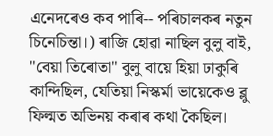এনেদৰেও কব পাৰি-- পৰিচালকৰ নতুন চিনেচিন্তা।) ৰাজি হোৱা নাছিল বুলু বাই, "বেয়া তিৰোতা" বুলু বায়ে হিয়া ঢাকুৰি কান্দিছিল, যেতিয়া নিস্কৰ্মা ভায়েকেও ব্লু ফিল্মত অভিনয় কৰাৰ কথা কৈছিল।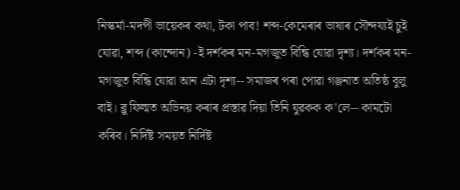নিস্কৰ্মা-মদপী ভায়েকৰ কথা, টকা পাব! শব্দ-কেমেৰাৰ ভাষাৰ সৌন্দয্যই চুই যোৱা, শব্দ (কান্দোন) -ই দৰ্শকৰ মন-মগজুত বিন্ধি যোৱা দৃশ্য। দৰ্শকৰ মন-মগজুত বিন্ধি যোৱা আন এটা দৃশ্য-- সমাজৰ পৰা পোৱা গঞ্জনাত অতিষ্ঠ বুলু বাই। ব্লু ফিল্মত অভিনয় কৰাৰ প্ৰস্তাৱ দিয়া তিনি যুৱকক ক'লে-- কামটো কৰিব। নিৰ্দিষ্ট সময়ত নিৰ্দিষ্ট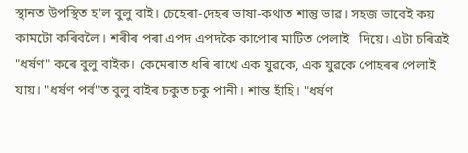স্থানত উপস্থিত হ'ল বুলু বাই। চেহেৰা-দেহৰ ভাষা-কথাত শান্তু ভাৱ। সহজ ভাবেই কয় কামটো কৰিবলৈ। শৰীৰ পৰা এপদ এপদকৈ কাপোৰ মাটিত পেলাই   দিয়ে। এটা চৰিত্ৰই "ধৰ্ষণ" কৰে বুলু বাইক। কেমেৰাত ধৰি ৰাখে এক যুৱকে, এক যুৱকে পোহৰৰ পেলাই যায়। "ধৰ্ষণ পৰ্ব"ত বুলু বাইৰ চকুত চকু পানী। শান্ত হাঁহি। "ধৰ্ষণ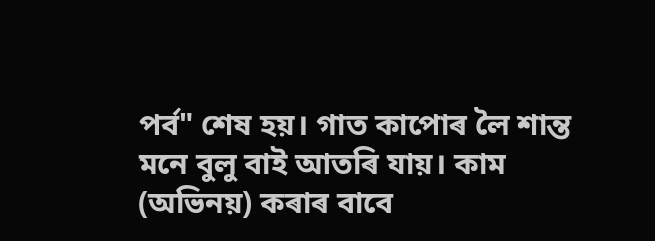পৰ্ব" শেষ হয়। গাত কাপোৰ লৈ শান্ত মনে বুলু বাই আতৰি যায়। কাম (অভিনয়) কৰাৰ বাবে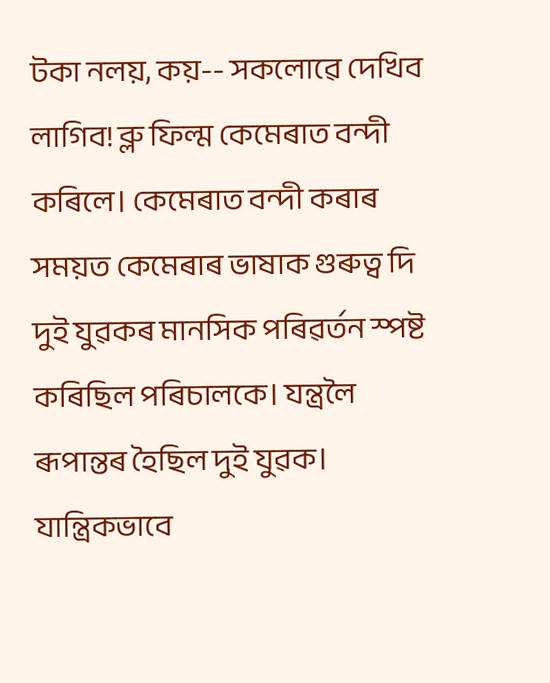টকা নলয়, কয়-- সকলোৱে দেখিব লাগিব! ব্লু ফিল্ম কেমেৰাত বন্দী কৰিলে। কেমেৰাত বন্দী কৰাৰ সময়ত কেমেৰাৰ ভাষাক গুৰুত্ব দি দুই যুৱকৰ মানসিক পৰিৱৰ্তন স্পষ্ট কৰিছিল পৰিচালকে। যন্ত্ৰলৈ ৰূপান্তৰ হৈছিল দুই যুৱক। যান্ত্ৰিকভাবে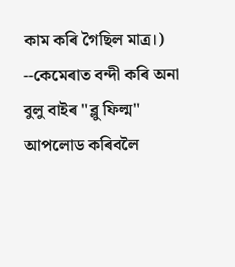কাম কৰি গৈছিল মাত্ৰ।)
--কেমেৰাত বন্দী কৰি অনা বুলু বাইৰ "ব্লু ফিল্ম" আপলোড কৰিবলৈ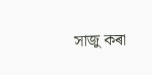সাজু কৰা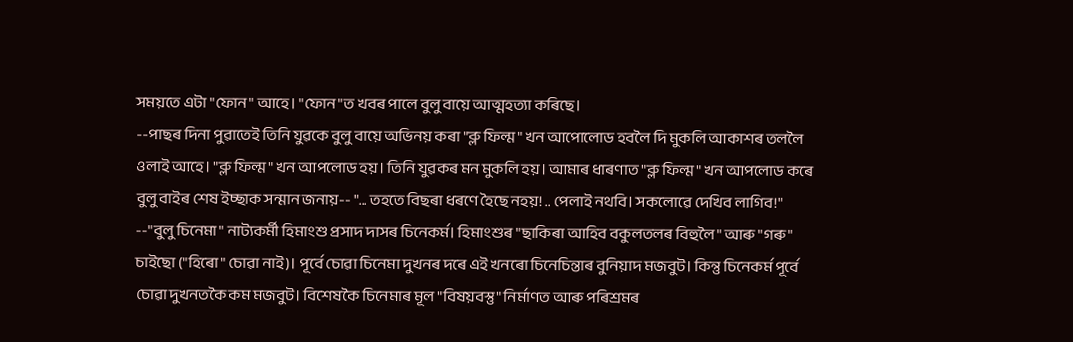সময়তে এটা "ফোন" আহে। "ফোন"ত খবৰ পালে বুলু বায়ে আত্মহত্যা কৰিছে।
--পাছৰ দিনা পুৱাতেই তিনি যুৱকে বুলু বায়ে অভিনয় কৰা "ব্লু ফিল্ম" খন আপোলোড হবলৈ দি মুকলি আকাশৰ তললৈ ওলাই আহে। "ব্লু ফিল্ম" খন আপলোড হয়। তিনি যুৱকৰ মন মুকলি হয়। আমাৰ ধাৰণাত "ব্লু ফিল্ম" খন আপলোড কৰে বুলু বাইৰ শেষ ইচ্ছাক সন্মান জনায়-- "... তহতে বিছৰা ধৰণে হৈছে নহয়! .. পেলাই নথবি। সকলোৱে দেখিব লাগিব!"
--"বুলু চিনেমা" নাট্যকৰ্মী হিমাংশু প্ৰসাদ দাসৰ চিনেকৰ্ম। হিমাংশুৰ "ছাকিৰা আহিব বকুলতলৰ বিহুলৈ" আৰু "গৰু" চাইছো ("হিৰো" চোৱা নাই)। পূৰ্বে চোৱা চিনেমা দুখনৰ দৰে এই খনৰো চিনেচিন্তাৰ বুনিয়াদ মজবুট। কিন্তু চিনেকৰ্ম পূৰ্বে চোৱা দুখনতকৈ কম মজবুট। বিশেষকৈ চিনেমাৰ মূল "বিষয়বস্তু" নিৰ্মাণত আৰু পৰিশ্ৰমৰ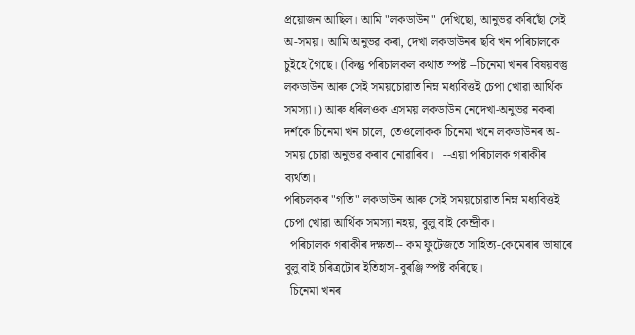প্ৰয়োজন আছিল। আমি "লকডাউন" দেখিছো, আনুভৱ কৰিছোঁ সেই অ-সময়। আমি অনুভৱ কৰা, দেখা লকডাউনৰ ছবি খন পৰিচালকে চুইহে গৈছে। (কিন্তু পৰিচালকল কথাত স্পষ্ট --চিনেমা খনৰ বিষয়বস্তু লকডাউন আৰু সেই সময়চোৱাত নিম্ন মধ্যবিত্তই চেপা খোৱা আৰ্থিক সমস্যা।) আৰু ধৰিলওক এসময় লকডাউন নেদেখা-অনুভৱ নকৰা দৰ্শকে চিনেমা খন চালে, তেওলোকক চিনেমা খনে লকডাউনৰ অ-সময় চোৱা অনুভৱ কৰাব নোৱাৰিব।   --এয়া পৰিচালক গৰাকীৰ ব্যৰ্থতা।
পৰিচলকৰ "গতি" লকডাউন আৰু সেই সময়চোৱাত নিম্ন মধ্যবিত্তই চেপা খোৱা আৰ্থিক সমস্যা নহয়, বুলু বাই কেন্দ্ৰীক।
  পৰিচালক গৰাকীৰ দক্ষতা-- কম ফুটেজতে সাহিত্য-কেমেৰাৰ ভাষাৰে বুলু বাই চৰিত্ৰটোৰ ইতিহাস-বুৰঞ্জি স্পষ্ট কৰিছে।
  চিনেমা খনৰ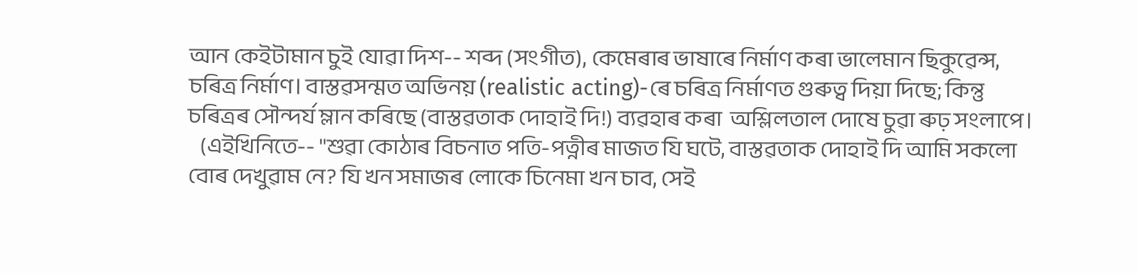আন কেইটামান চুই যোৱা দিশ-- শব্দ (সংগীত), কেমেৰাৰ ভাষাৰে নিৰ্মাণ কৰা ভালেমান ছিকুৱেন্স, চৰিত্ৰ নিৰ্মাণ। বাস্তৱসন্মত অভিনয় (realistic acting)-ৰে চৰিত্ৰ নিৰ্মাণত গুৰুত্ব দিয়া দিছে; কিন্তু চৰিত্ৰৰ সৌন্দৰ্য ম্লান কৰিছে (বাস্তৱতাক দোহাই দি!) ব্যৱহাৰ কৰা  অশ্লিলতাল দোষে চুৱা ৰুঢ় সংলাপে।
   (এইখিনিতে-- "শুৱা কোঠাৰ বিচনাত পতি-পত্নীৰ মাজত যি ঘটে, বাস্তৱতাক দোহাই দি আমি সকলো বোৰ দেখুৱাম নে? যি খন সমাজৰ লোকে চিনেমা খন চাব, সেই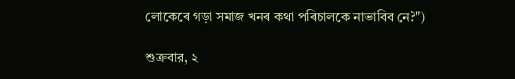লোকেৰে গড়া সমাজ খনৰ কথা পৰিচালকে নাভাবিব নে?")

শুক্রবার, ২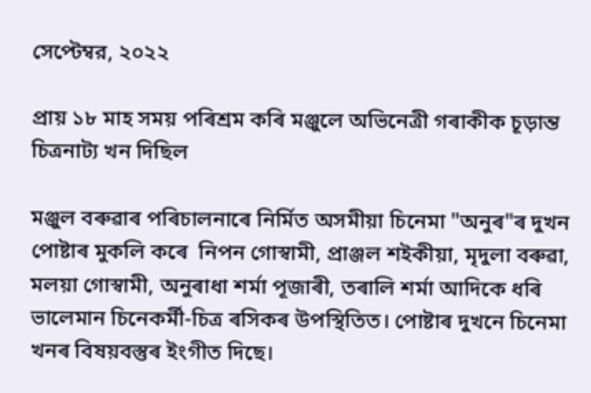সেপ্টেম্বর, ২০২২

প্ৰায় ১৮ মাহ সময় পৰিশ্ৰম কৰি মঞ্জুলে অভিনেত্ৰী গৰাকীক চূড়ান্ত চিত্ৰনাট্য খন দিছিল

মঞ্জুল বৰুৱাৰ পৰিচালনাৰে নিৰ্মিত অসমীয়া চিনেমা "অনুৰ"ৰ দুখন পোষ্টাৰ মুকলি কৰে  নিপন গোস্বামী, প্ৰাঞ্জল শইকীয়া, মৃদুলা বৰুৱা, মলয়া গোস্বামী, অনুৰাধা শৰ্মা পূজাৰী, তৰালি শৰ্মা আদিকে ধৰি ভালেমান চিনেকৰ্মী-চিত্ৰ ৰসিকৰ উপস্থিতিত। পোষ্টাৰ দুখনে চিনেমা খনৰ বিষয়বস্তুৰ ইংগীত দিছে।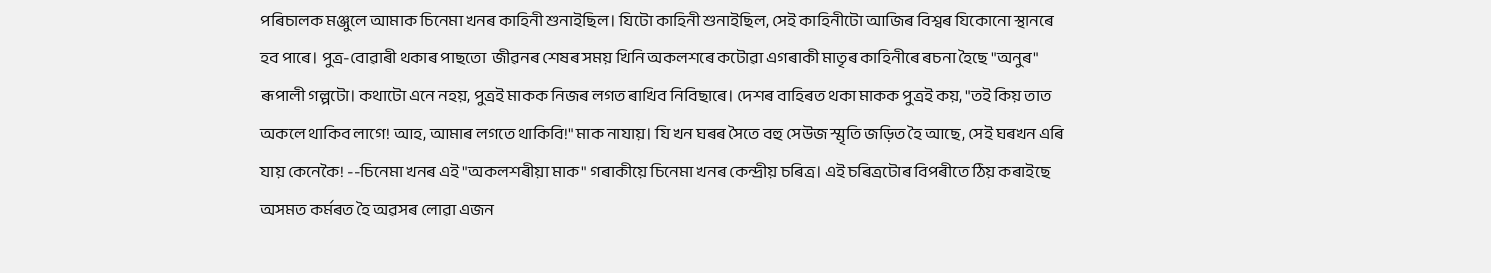পৰিচালক মঞ্জুলে আমাক চিনেমা খনৰ কাহিনী শুনাইছিল। যিটো কাহিনী শুনাইছিল, সেই কাহিনীটো আজিৰ বিশ্বৰ যিকোনো স্থানৰে হব পাৰে। পুত্ৰ-বোৱাৰী থকাৰ পাছতো  জীৱনৰ শেষৰ সময় খিনি অকলশৰে কটোৱা এগৰাকী মাতৃৰ কাহিনীৰে ৰচনা হৈছে "অনুৰ" ৰূপালী গল্পটো। কথাটো এনে নহয়, পুত্ৰই মাকক নিজৰ লগত ৰাখিব নিবিছাৰে। দেশৰ বাহিৰত থকা মাকক পুত্ৰই কয়, "তই কিয় তাত অকলে থাকিব লাগে! আহ, আমাৰ লগতে থাকিবি!" মাক নাযায়। যি খন ঘৰৰ সৈতে বহু সেউজ স্মৃতি জড়িত হৈ আছে, সেই ঘৰখন এৰি যায় কেনেকৈ! --চিনেমা খনৰ এই "অকলশৰীয়া মাক" গৰাকীয়ে চিনেমা খনৰ কেন্দ্ৰীয় চৰিত্ৰ। এই চৰিত্ৰটোৰ বিপৰীতে ঠিয় কৰাইছে অসমত কৰ্মৰত হৈ অৱসৰ লোৱা এজন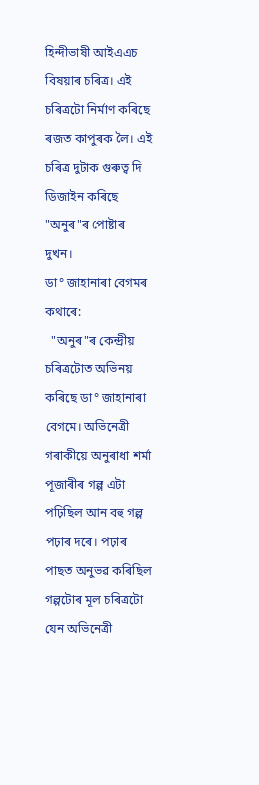হিন্দীভাষী আইএএচ  বিষয়াৰ চৰিত্ৰ। এই চৰিত্ৰটো নিৰ্মাণ কৰিছে ৰজত কাপুৰক লৈ। এই চৰিত্ৰ দুটাক গুৰুত্ব দি ডিজাইন কৰিছে "অনুৰ"ৰ পোষ্টাৰ দুখন।
ডা° জাহানাৰা বেগমৰ কথাৰে:
  "অনুৰ"ৰ কেন্দ্ৰীয় চৰিত্ৰটোত অভিনয় কৰিছে ডা° জাহানাৰা বেগমে। অভিনেত্ৰী গৰাকীয়ে অনুৰাধা শৰ্মা পূজাৰীৰ গল্প এটা পঢ়িছিল আন বহু গল্প পঢ়াৰ দৰে। পঢ়াৰ পাছত অনুভৱ কৰিছিল গল্পটোৰ মূল চৰিত্ৰটো যেন অভিনেত্ৰী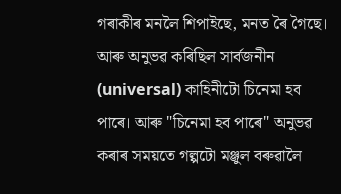গৰাকীৰ মনলৈ শিপাইছে, মনত ৰৈ গৈছে।  আৰু অনুভৱ কৰিছিল সার্বজনীন (universal) কাহিনীটো চিনেমা হব পাৰে। আৰু "চিনেমা হব পাৰে" অনুভৱ কৰাৰ সময়তে গল্পটো মঞ্জুল বৰুৱালৈ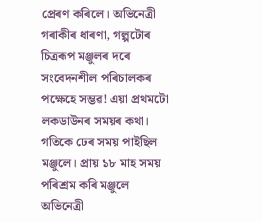প্ৰেৰণ কৰিলে। অভিনেত্ৰী গৰাকীৰ ধাৰণা, গল্পটোৰ চিত্ৰৰূপ মঞ্জুলৰ দৰে সংবেদনশীল পৰিচালকৰ পক্ষেহে সম্ভৱ! এয়া প্ৰথমটো লকডাউনৰ সময়ৰ কথা। গতিকে ঢেৰ সময় পাইছিল মঞ্জুলে। প্ৰায় ১৮ মাহ সময় পৰিশ্ৰম কৰি মঞ্জুলে অভিনেত্ৰী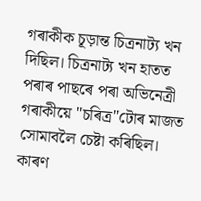গৰাকীক চূড়ান্ত চিত্ৰনাট্য খন দিছিল। চিত্ৰনাট্য খন হাতত পৰাৰ পাছৰে পৰা অভিনেত্ৰী গৰাকীয়ে "চৰিত্ৰ"টোৰ মাজত সোমাবলৈ চেষ্টা কৰিছিল। কাৰণ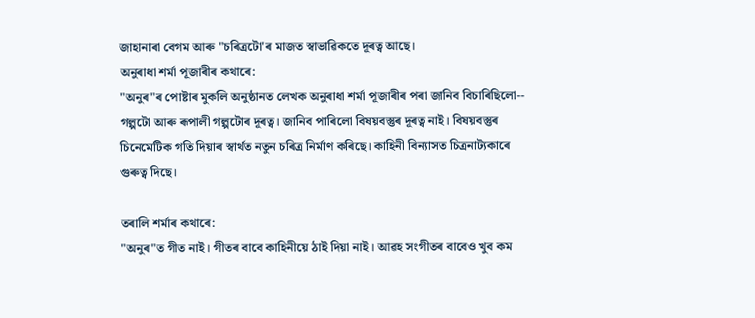জাহানাৰা বেগম আৰু "চৰিত্ৰটো'ৰ মাজত স্বাভাৱিকতে দূৰত্ব আছে।
অনুৰাধা শৰ্মা পূজাৰীৰ কথাৰে:
"অনুৰ"ৰ পোষ্টাৰ মুকলি অনুষ্ঠানত লেখক অনুৰাধা শৰ্মা পূজাৰীৰ পৰা জানিব বিচাৰিছিলো--  গল্পটো আৰু ৰূপালী গল্পটোৰ দূৰত্ব। জানিব পাৰিলো বিষয়বস্তুৰ দূৰত্ব নাই। বিষয়বস্তুৰ চিনেমেটিক গতি দিয়াৰ স্বাৰ্থত নতুন চৰিত্ৰ নিৰ্মাণ কৰিছে। কাহিনী বিন্যাসত চিত্ৰনাট্যকাৰে গুৰুত্ব দিছে।

তৰালি শৰ্মাৰ কথাৰে:
"অনুৰ"ত গীত নাই। গীতৰ বাবে কাহিনীয়ে ঠাই দিয়া নাই। আৱহ সংগীতৰ বাবেও খুব কম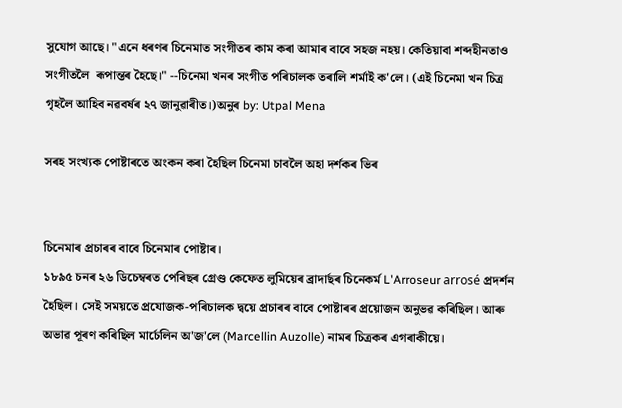সুযোগ আছে। "এনে ধৰণৰ চিনেমাত সংগীতৰ কাম কৰা আমাৰ বাবে সহজ নহয়। কেতিয়াবা শব্দহীনতাও সংগীতলৈ  ৰূপান্তৰ হৈছে।" --চিনেমা খনৰ সংগীত পৰিচালক তৰালি শৰ্মাই ক'লে। (এই চিনেমা খন চিত্ৰ গৃহলৈ আহিব নৱবৰ্ষৰ ২৭ জানুৱাৰীত।)অনুৰ by: Utpal Mena

সৰহ সংখ্যক পোষ্টাৰতে অংকন কৰা হৈছিল চিনেমা চাবলৈ অহা দৰ্শকৰ ভিৰ


চিনেমাৰ প্ৰচাৰৰ বাবে চিনেমাৰ পোষ্টাৰ।
১৮৯৫ চনৰ ২৬ ডিচেম্বৰত পেৰিছৰ গ্ৰেণ্ড কেফেত লুমিয়েৰ ব্ৰাদাৰ্ছৰ চিনেকৰ্ম L'Arroseur arrosé প্ৰদৰ্শন হৈছিল। সেই সময়তে প্ৰযোজক-পৰিচালক দ্বয়ে প্ৰচাৰৰ বাবে পোষ্টাৰৰ প্ৰয়োজন অনুভৱ কৰিছিল। আৰু অভাৱ পূৰণ কৰিছিল মাৰ্চেলিন অ'জ'লে (Marcellin Auzolle) নামৰ চিত্ৰকৰ এগৰাকীয়ে।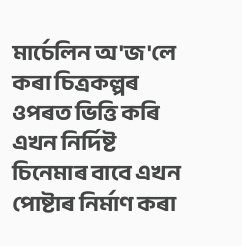মাৰ্চেলিন অ'জ'লে কৰা চিত্ৰকল্পৰ ওপৰত ভিত্তি কৰি এখন নিৰ্দিষ্ট চিনেমাৰ বাবে এখন পোষ্টাৰ নিৰ্মাণ কৰা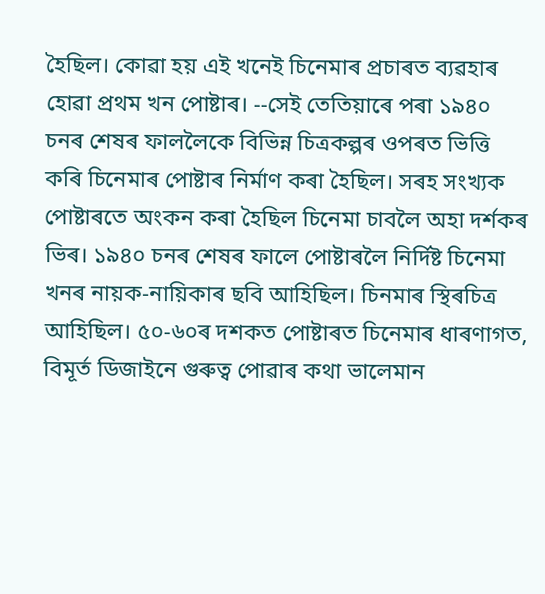হৈছিল। কোৱা হয় এই খনেই চিনেমাৰ প্ৰচাৰত ব্যৱহাৰ হোৱা প্ৰথম খন পোষ্টাৰ। --সেই তেতিয়াৰে পৰা ১৯৪০ চনৰ শেষৰ ফাললৈকে বিভিন্ন চিত্ৰকল্পৰ ওপৰত ভিত্তি কৰি চিনেমাৰ পোষ্টাৰ নিৰ্মাণ কৰা হৈছিল। সৰহ সংখ্যক পোষ্টাৰতে অংকন কৰা হৈছিল চিনেমা চাবলৈ অহা দৰ্শকৰ ভিৰ। ১৯৪০ চনৰ শেষৰ ফালে পোষ্টাৰলৈ নিৰ্দিষ্ট চিনেমা খনৰ নায়ক-নায়িকাৰ ছবি আহিছিল। চিনমাৰ স্থিৰচিত্ৰ আহিছিল। ৫০-৬০ৰ দশকত পোষ্টাৰত চিনেমাৰ ধাৰণাগত, বিমূৰ্ত ডিজাইনে গুৰুত্ব পোৱাৰ কথা ভালেমান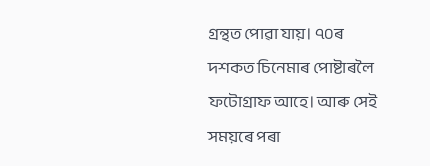গ্ৰন্থত পোৱা যায়। ৭০ৰ দশকত চিনেমাৰ পোষ্টাৰলৈ  ফটোগ্ৰাফ আহে। আৰু সেই সময়ৰে পৰা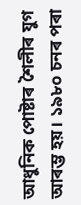আধুনিক পোষ্টাৰ শৈলীৰ যুগ আৰম্ভ হয়। ১৯৮০ চনৰ পৰা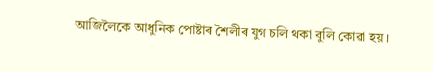আজিলৈকে আধুনিক পোষ্টাৰ শৈলীৰ যুগ চলি থকা বুলি কোৱা হয়।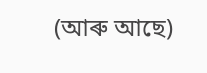(আৰু আছে)